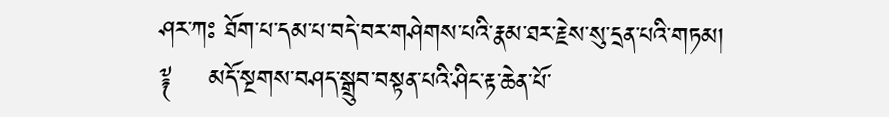ཤར་ཀཿ ཐོག་པ་དམ་པ་བདེ་བར་གཤེགས་པའི་རྣམ་ཐར་རྗེས་སུ་དྲན་པའི་གཏམ།
༈    མདོ་སྔགས་བཤད་སྒྲུབ་བསྟན་པའི་ཤིང་རྟ་ཆེན་པོ་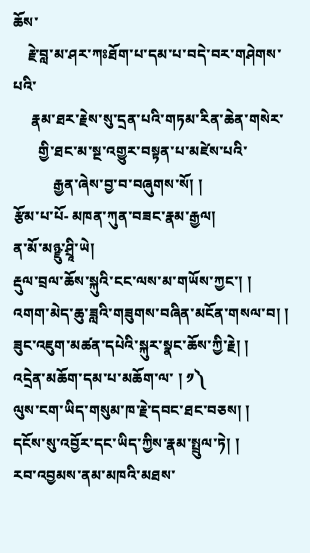ཆོས་
    རྗེ་བླ་མ་ཤར་ཀཿཐོག་པ་དམ་པ་བདེ་བར་གཤེགས་པའི་
     རྣམ་ཐར་རྗེས་སུ་དྲན་པའི་གཏམ་རིན་ཆེན་གསེར་
       གྱི་ཐང་མ་སྔ་འགྱུར་བསྟན་པ་མཛེས་པའི་
           རྒྱན་ཞེས་བྱ་བ་བཞུགས་སོ། །
རྩོམ་པ་པོ- མཁན་ཀུན་བཟང་རྣམ་རྒྱལ།
ན་མོ་མཉྫུ་ཤྲཱི་ཡེ།
རྡུལ་བྲལ་ཆོས་སྐུའི་ངང་ལས་མ་གཡོས་ཀྱང་། །
འགག་མེད་ཆུ་ཟླའི་གཟུགས་བཞིན་མངོན་གསལ་བ། །
ཟུང་འཇུག་མཚན་དཔེའི་སྐུར་སྣང་ཆོས་ཀྱི་རྗེ། །
འདྲེན་མཆོག་དམ་པ་མཆོག་ལ་ ། ༡༽
ལུས་ངག་ཡིད་གསུམ་ཁ་རྗེ་དབང་ཐང་བཅས། །
དངོས་སུ་འབྱོར་དང་ཡིད་ཀྱིས་རྣམ་སྤྲུལ་ཏེ། །
རབ་འབྱམས་ནམ་མཁའི་མཐས་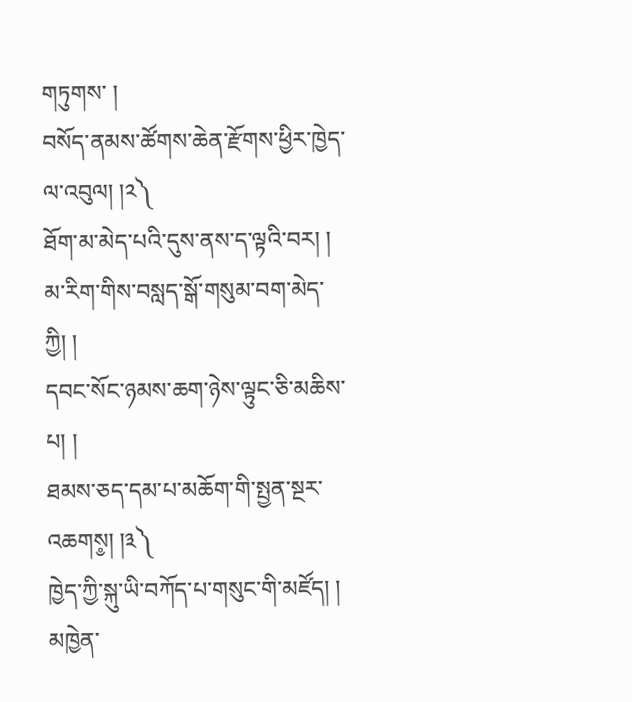གཏུགས་ །
བསོད་ནམས་ཚོགས་ཆེན་རྫོགས་ཕྱིར་ཁྱེད་ལ་འབུལ། །༢༽
ཐོག་མ་མེད་པའི་དུས་ནས་ད་ལྟའི་བར། །
མ་རིག་གིས་བསླད་སྒོ་གསུམ་བག་མེད་ཀྱི། །
དབང་སོང་ཉམས་ཆག་ཉེས་ལྟུང་ཅི་མཆིས་པ། །
ཐམས་ཅད་དམ་པ་མཆོག་གི་སྤྱན་སྔར་འཆགས༵། །༣༽
ཁྱེད་ཀྱི་སྐུ་ཡི་བཀོད་པ་གསུང་གི་མཛོད། །
མཁྱེན་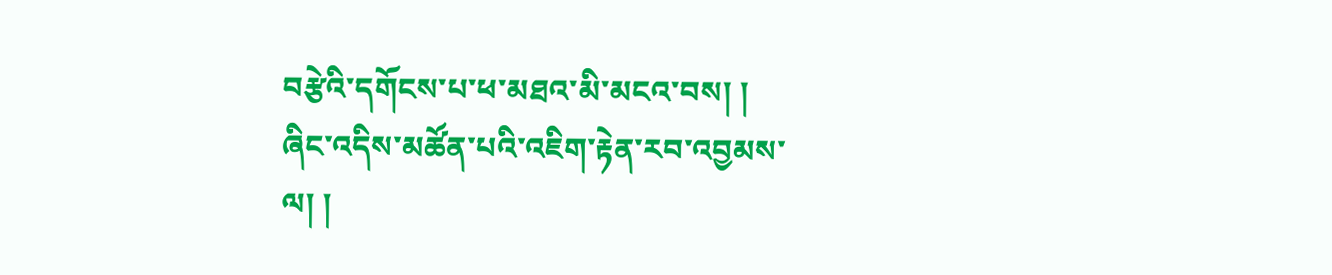བརྩེའི་དགོངས་པ་ཕ་མཐའ་མི་མངའ་བས། །
ཞིང་འདིས་མཚོན་པའི་འཇིག་རྟེན་རབ་འབྱམས་ལ། །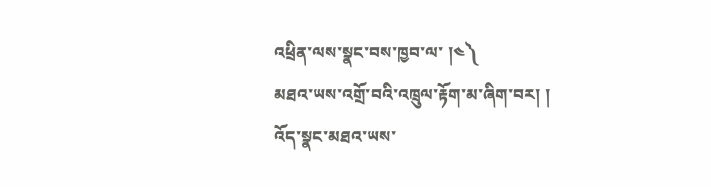འཕྲིན་ལས་སྣང་བས་ཁྱབ་ལ་ །༤༽
མཐའ་ཡས་འགྲོ་བའི་འཁྲུལ་རྟོག་མ་ཞིག་བར། །
འོད་སྣང་མཐའ་ཡས་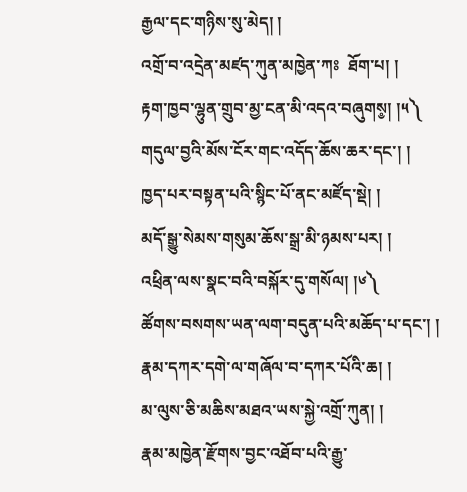རྒྱལ་དང་གཉིས་སུ་མེད། །
འགྲོ་བ་འདྲེན་མཛད་ཀུན་མཁྱེན་ཀཿ  ཐོག་པ། །
རྟག་ཁྱབ་ལྷུན་གྲུབ་མྱ་ངན་མི་འདའ་བཞུགས༵། །༥༽
གདུལ་བྱའི་མོས་ངོར་གང་འདོད་ཆོས་ཆར་དང་། །
ཁྱད་པར་བསྟན་པའི་སྙིང་པོ་ནང་མཛོད་སྡེ། །
མདོ་སྒྱུ་སེམས་གསུམ་ཆོས་སྒྲ་མི་ཉམས་པར། །
འཕྲིན་ལས་སྣང་བའི་བསྐོར་དུ་གསོལ། །༦༽
ཚོགས་བསགས་ཡན་ལག་བདུན་པའི་མཆོད་པ་དང་། །
རྣམ་དཀར་དགེ་ལ་གཞོལ་བ་དཀར་པོའི་ཆ། །
མ་ལུས་ཅི་མཆིས་མཐའ་ཡས་སྐྱེ་འགྲོ་ཀུན། །
རྣམ་མཁྱེན་རྫོགས་བྱང་འཐོབ་པའི་རྒྱུ་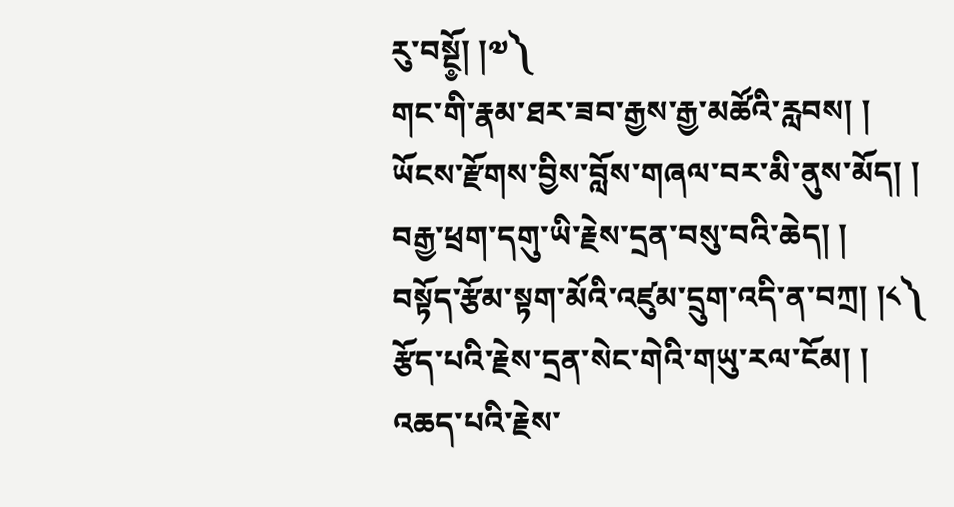རུ་བསྔོ༵། །༧༽
གང་གི་རྣམ་ཐར་ཟབ་རྒྱས་རྒྱ་མཚོའི་རླབས། །
ཡོངས་རྫོགས་བྱིས་བློས་གཞལ་བར་མི་ནུས་མོད། །
བརྒྱ་ཕྲག་དགུ་ཡི་རྗེས་དྲན་བསུ་བའི་ཆེད། །
བསྟོད་རྩོམ་སྟག་མོའི་འཛུམ་དྲུག་འདི་ན་བཀྲ། །༨༽
རྩོད་པའི་རྗེས་དྲན་སེང་གེའི་གཡུ་རལ་ངོམ། །
འཆད་པའི་རྗེས་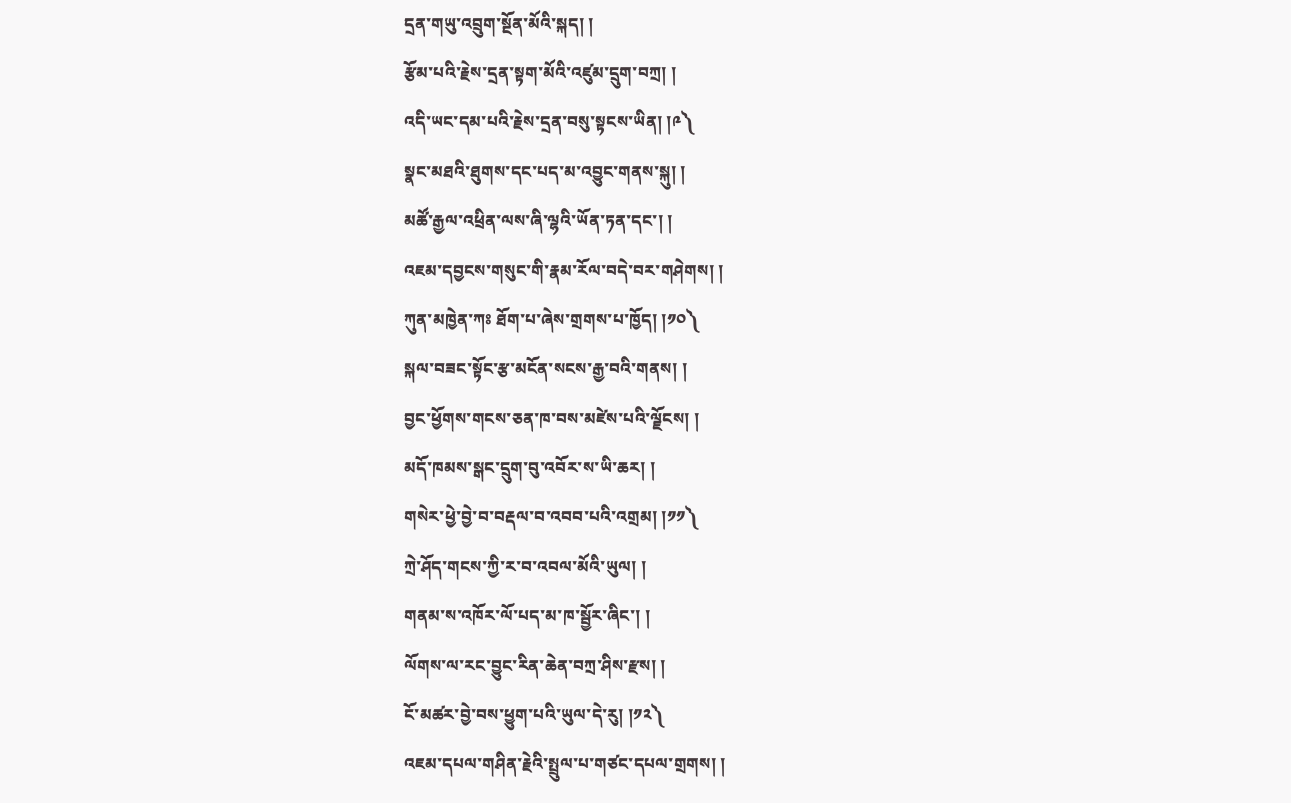དྲན་གཡུ་འབྲུག་སྔོན་མོའི་སྐད། །
རྩོམ་པའི་རྗེས་དྲན་སྟག་མོའི་འཛུམ་དྲུག་བཀྲ། །
འདི་ཡང་དམ་པའི་རྗེས་དྲན་བསུ་སྟངས་ཡིན། །༩༽
སྣང་མཐའི་ཐུགས་དང་པད་མ་འབྱུང་གནས་སྐུ། །
མཚོ་རྒྱལ་འཕྲིན་ལས་ཞི་ལྷའི་ཡོན་ཏན་དང་། །
འཇམ་དབྱངས་གསུང་གི་རྣམ་རོལ་བདེ་བར་གཤེགས། །
ཀུན་མཁྱེན་ཀཿ ཐོག་པ་ཞེས་གྲགས་པ་ཁྱོད། །༡༠༽
སྐལ་བཟང་སྟོང་རྩ་མངོན་སངས་རྒྱ་བའི་གནས། །
བྱང་ཕྱོགས་གངས་ཅན་ཁ་བས་མཛེས་པའི་ལྗོངས། །
མདོ་ཁམས་སྒང་དྲུག་བུ་འབོར་ས་ཡི་ཆར། །
གསེར་ཕྱེ་བྱེ་བ་བརྡལ་བ་འབབ་པའི་འགྲམ། །༡༡༽
ཀྲེ་ཤོད་གངས་ཀྱི་ར་བ་འབལ་མོའི་ཡུལ། །
གནམ་ས་འཁོར་ལོ་པད་མ་ཁ་སྦྱོར་ཞིང་། །
ལོགས་ལ་རང་བྱུང་རིན་ཆེན་བཀྲ་ཤིས་རྫས། །
ངོ་མཚར་བྱེ་བས་ཕྱུག་པའི་ཡུལ་དེ་རུ། །༡༢༽
འཇམ་དཔལ་གཤིན་རྗེའི་སྤྲུལ་པ་གཙང་དཔལ་གྲགས། །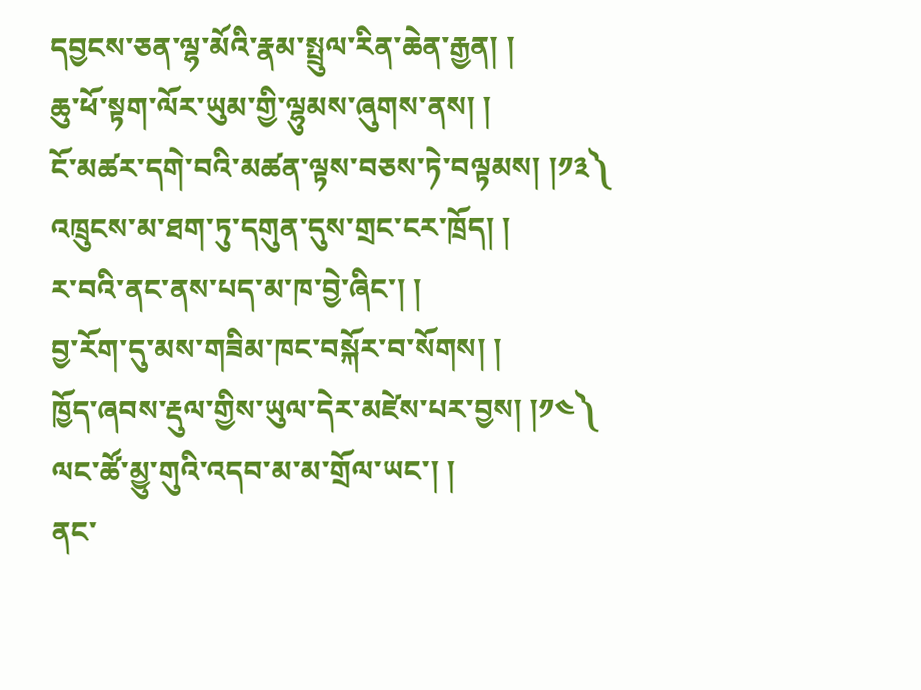དབྱངས་ཅན་ལྷ་མོའི་རྣམ་སྤྲུལ་རིན་ཆེན་རྒྱན། །
ཆུ་ཕོ་སྟག་ལོར་ཡུམ་གྱི་ལྷུམས་ཞུགས་ནས། །
ངོ་མཚར་དགེ་བའི་མཚན་ལྟས་བཅས་ཏེ་བལྟམས། །༡༣༽
འཁྲུངས་མ་ཐག་ཏུ་དགུན་དུས་གྲང་ངར་ཁྲོད། །
ར་བའི་ནང་ནས་པད་མ་ཁ་བྱེ་ཞིང་། །
བྱ་རོག་དུ་མས་གཟིམ་ཁང་བསྐོར་བ་སོགས། །
ཁྱོད་ཞབས་རྡུལ་གྱིས་ཡུལ་དེར་མཛེས་པར་བྱས། །༡༤༽
ལང་ཚོ་མྱུ་གུའི་འདབ་མ་མ་གྲོལ་ཡང་། །
ནང་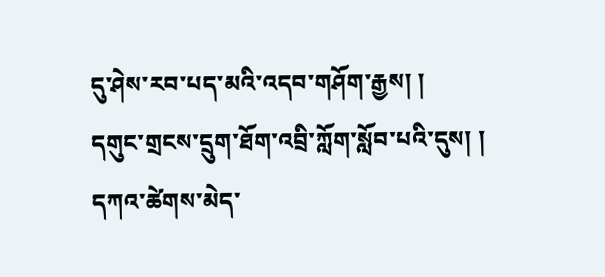དུ་ཤེས་རབ་པད་མའི་འདབ་གཤོག་རྒྱས། །
དགུང་གྲངས་དྲུག་ཐོག་འབྲི་ཀློག་སློབ་པའི་དུས། །
དཀའ་ཚེགས་མེད་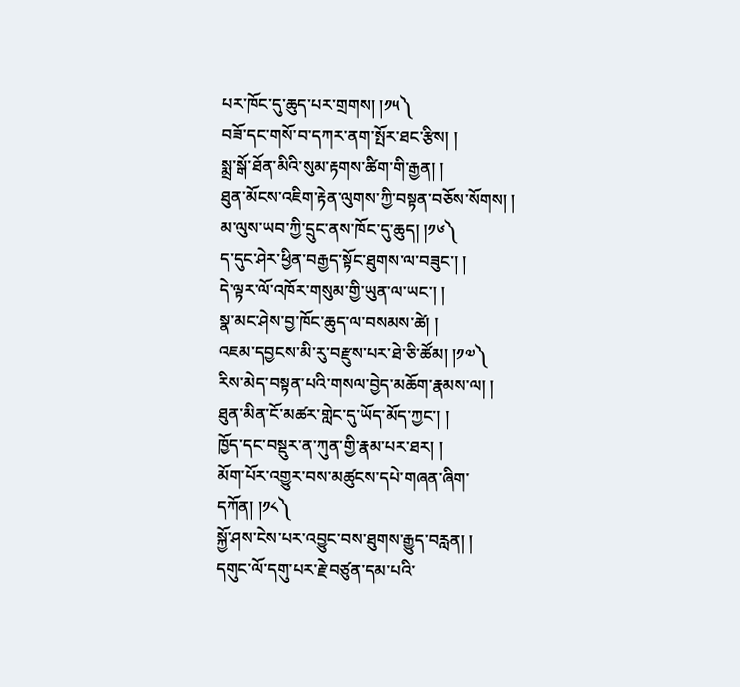པར་ཁོང་དུ་ཆུད་པར་གྲགས། །༡༥༽
བཟོ་དང་གསོ་བ་དཀར་ནག་སྤོར་ཐང་རྩིས། །
སྨྲ་སྒོ་ཐོན་མིའི་སུམ་རྟགས་ཚིག་གི་རྒྱན། །
ཐུན་མོངས་འཇིག་རྟེན་ལུགས་ཀྱི་བསྟན་བཅོས་སོགས། །
མ་ལུས་ཡབ་ཀྱི་དྲུང་ནས་ཁོང་དུ་ཆུད། །༡༦༽
ད་དུང་ཤེར་ཕྱིན་བརྒྱད་སྟོང་ཐུགས་ལ་བཟུང་། །
དེ་ལྟར་ལོ་འཁོར་གསུམ་གྱི་ཡུན་ལ་ཡང་། །
སྣ་མང་ཤེས་བྱ་ཁོང་ཆུད་ལ་བསམས་ཚེ། །
འཇམ་དབྱངས་མི་རུ་བརྫུས་པར་ཐེ་ཅི་ཚོམ། །༡༧༽
རིས་མེད་བསྟན་པའི་གསལ་བྱེད་མཆོག་རྣམས་ལ། །
ཐུན་མིན་ངོ་མཚར་གླེང་དུ་ཡོད་མོད་ཀྱང་། །
ཁྱོད་དང་བསྡུར་ན་ཀུན་གྱི་རྣམ་པར་ཐར། །
མོག་པོར་འགྱུར་བས་མཚུངས་དཔེ་གཞན་ཞིག་དཀོན། །༡༨༽
སྐྱོ་ཤས་ངེས་པར་འབྱུང་བས་ཐུགས་རྒྱུད་བརླན། །
དགུང་ལོ་དགུ་པར་རྗེ་བཙུན་དམ་པའི་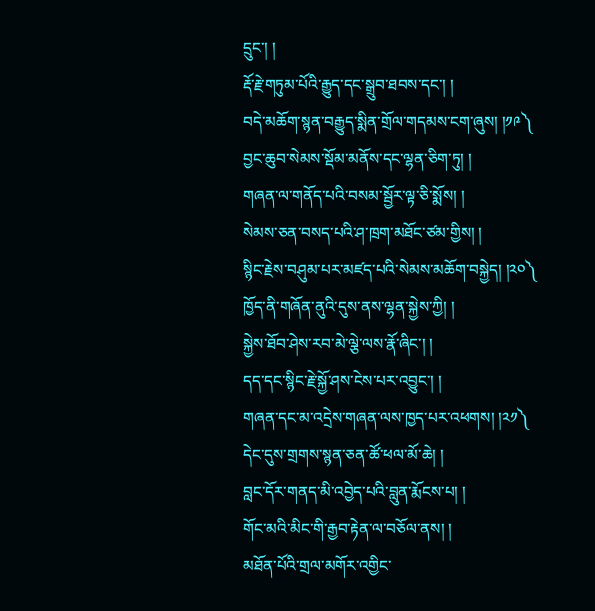དྲུང་། །
རྡོ་རྗེ་གཏུམ་པོའི་རྒྱུད་དང་སྒྲུབ་ཐབས་དང་། །
བདེ་མཆོག་སྙན་བརྒྱུད་སྨིན་གྲོལ་གདམས་ངག་ཞུས། །༡༩༽
བྱང་ཆུབ་སེམས་སྡོམ་མནོས་དང་ལྷན་ཅིག་ཏུ། །
གཞན་ལ་གནོད་པའི་བསམ་སྦྱོར་ལྟ་ཅི་སྨོས། །
སེམས་ཅན་བསད་པའི་ཤ་ཁྲག་མཐོང་ཙམ་གྱིས། །
སྙིང་རྗེས་བཤུམ་པར་མཛད་པའི་སེམས་མཆོག་བསྐྱེད། །༢༠༽
ཁྱོད་ནི་གཞོན་ནུའི་དུས་ནས་ལྷན་སྐྱེས་ཀྱི། །
སྐྱེས་ཐོབ་ཤེས་རབ་མེ་ལྕེ་ལས་རྣོ་ཞིང་། །
དད་དང་སྙིང་རྗེ་སྐྱོ་ཤས་ངེས་པར་འབྱུང་། །
གཞན་དང་མ་འདྲེས་གཞན་ལས་ཁྱད་པར་འཕགས། །༢༡༽
དེང་དུས་གྲགས་སྙན་ཅན་ཚོ་ཕལ་མོ་ཆེ། །
བླང་དོར་གནད་མི་འབྱེད་པའི་བླུན་རྨོངས་པ། །
གོང་མའི་མིང་གི་རྒྱབ་རྟེན་ལ་བཅོལ་ནས། །
མཐོན་པོའི་གྲལ་མགོར་འགྱིང་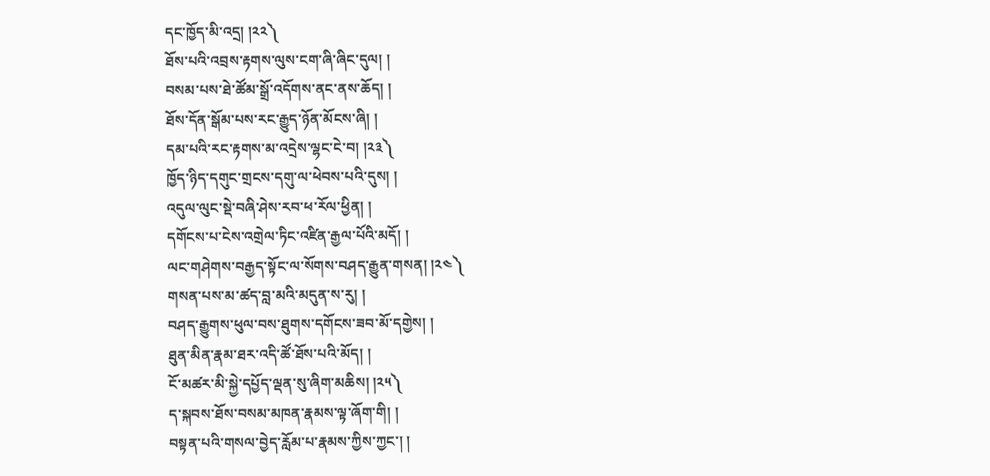དང་ཁྱོད་མི་འདྲ། །༢༢༽
ཐོས་པའི་འབྲས་རྟགས་ལུས་ངག་ཞི་ཞིང་དུལ། །
བསམ་པས་ཐེ་ཚོམ་སྒྲོ་འདོགས་ནང་ནས་ཆོད། །
ཐོས་དོན་སྒོམ་པས་རང་རྒྱུད་ཉོན་མོངས་ཞི། །
དམ་པའི་རང་རྟགས་མ་འདྲེས་ལྷང་ངེ་བ། །༢༣༽
ཁྱོད་ཉིད་དགུང་གྲངས་དགུ་ལ་ཕེབས་པའི་དུས། །
འདུལ་ལུང་སྡེ་བཞི་ཤེས་རབ་ཕ་རོལ་ཕྱིན། །
དགོངས་པ་ངེས་འགྲེལ་ཏིང་འཛིན་རྒྱལ་པོའི་མདོ། །
ལང་གཤེགས་བརྒྱད་སྟོང་ལ་སོགས་བཤད་རྒྱུན་གསན། །༢༤༽
གསན་པས་མ་ཚད་བླ་མའི་མདུན་ས་རུ། །
བཤད་རྒྱུགས་ཕུལ་བས་ཐུགས་དགོངས་ཟབ་མོ་དགྱེས། །
ཐུན་མིན་རྣམ་ཐར་འདི་ཚོ་ཐོས་པའི་མོད། །
ངོ་མཚར་མི་སྐྱེ་དཔྱོད་ལྡན་སུ་ཞིག་མཆིས། །༢༥༽
ད་སྐབས་ཐོས་བསམ་མཁན་རྣམས་ལྟ་ཞོག་གི། །
བསྟན་པའི་གསལ་བྱེད་རློམ་པ་རྣམས་ཀྱིས་ཀྱང་། །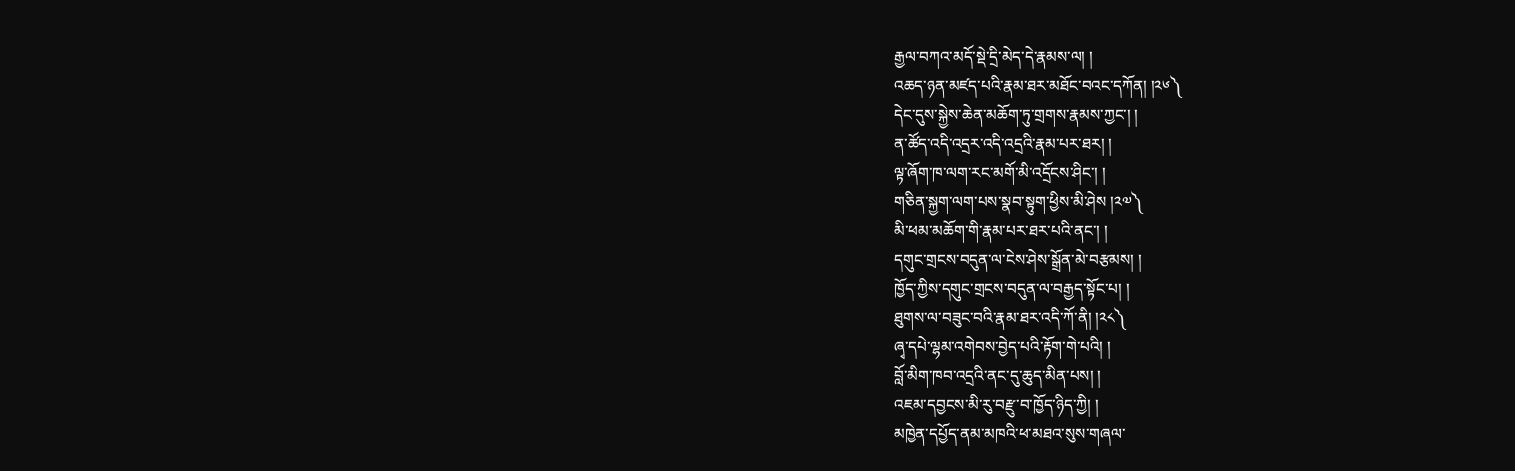རྒྱལ་བཀའ་མདོ་སྡེ་དྲི་མེད་དེ་རྣམས་ལ། །
འཆད་ཉན་མཛད་པའི་རྣམ་ཐར་མཐོང་བའང་དཀོན། །༢༦༽
དེང་དུས་སྐྱེས་ཆེན་མཆོག་ཏུ་གྲགས་རྣམས་ཀྱང་། །
ན་ཚོད་འདི་འདྲར་འདི་འདྲའི་རྣམ་པར་ཐར། །
ལྟ་ཞོག་ཁ་ལག་རང་མགོ་མི་འདྲོངས་ཤིང་། །
གཅིན་སྐྱག་ལག་པས་སྣབ་སྟུག་ཕྱིས་མི་ཤེས །༢༧༽
མི་ཕམ་མཆོག་གི་རྣམ་པར་ཐར་པའི་ནང་། །
དགུང་གྲངས་བདུན་ལ་ངེས་ཤེས་སྒྲོན་མེ་བརྩམས། །
ཁྱོད་ཀྱིས་དགུང་གྲངས་བདུན་ལ་བརྒྱད་སྟོང་པ། །
ཐུགས་ལ་བཟུང་བའི་རྣམ་ཐར་འདི་ཀོ་ནི། །༢༨༽
ཞྭ་དཔེ་ལྷམ་འགེབས་བྱེད་པའི་རྟོག་གེ་པའི། །
བློ་མིག་ཁབ་འདྲའི་ནང་དུ་ཆུད་མིན་པས། །
འཇམ་དབྱངས་མི་རུ་བརྫུ་བ་ཁྱོད་ཉིད་ཀྱི། །
མཁྱེན་དཔྱོད་ནམ་མཁའི་ཕ་མཐའ་སུས་གཞལ་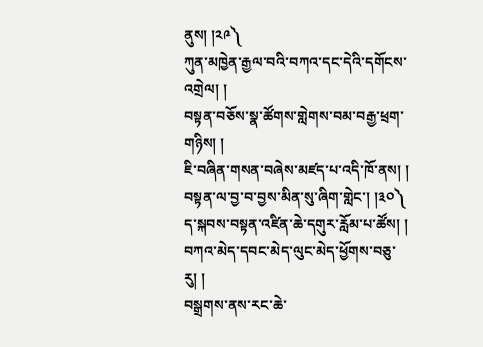ནུས། །༢༩༽
ཀུན་མཁྱེན་རྒྱལ་བའི་བཀའ་དང་དེའི་དགོངས་འགྲེལ། །
བསྟན་བཅོས་སྣ་ཚོགས་གླེགས་བམ་བརྒྱ་ཕྲག་གཉིས། །
ཇི་བཞིན་གསན་བཞེས་མཛད་པ་འདི་ཁོ་ནས། །
བསྟན་ལ་བྱ་བ་བྱས་མིན་སུ་ཞིག་གླེང་། །༣༠༽
ད་སྐབས་བསྟན་འཛིན་ཆེ་དགུར་རློམ་པ་ཚོས། །
བཀའ་མེད་དབང་མེད་ལུང་མེད་ཕྱོགས་བཅུ་རུ། །
བསྒྲགས་ནས་རང་ཆེ་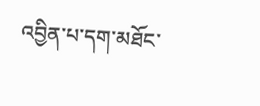འབྱིན་པ་དག་མཐོང་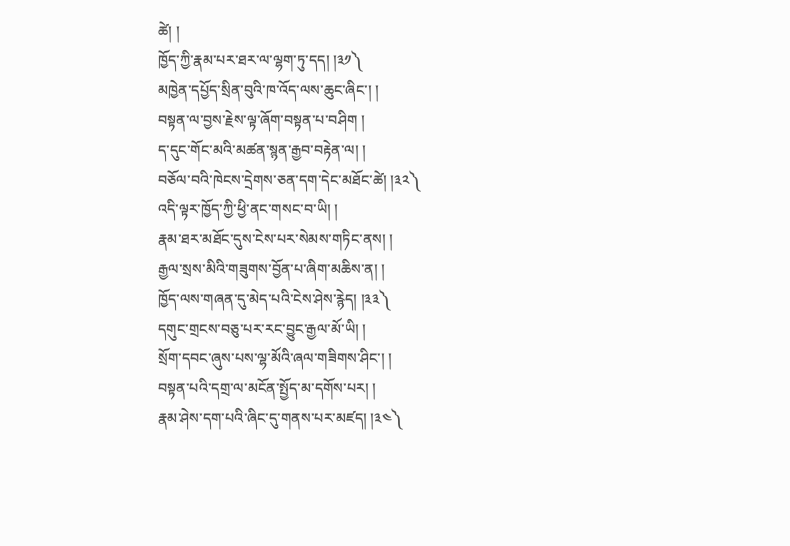ཚེ། །
ཁྱོད་ཀྱི་རྣམ་པར་ཐར་ལ་ལྷག་ཏུ་དད། །༣༡༽
མཁྱེན་དཔྱོད་སྲིན་བུའི་ཁ་འོད་ལས་ཆུང་ཞིང་། །
བསྟན་ལ་བྱས་རྗེས་ལྟ་ཞོག་བསྟན་པ་བཤིག །
ད་དུང་གོང་མའི་མཚན་སྙན་རྒྱབ་བརྟེན་ལ། །
བཅོལ་བའི་ཁེངས་དྲེགས་ཅན་དག་དེང་མཐོང་ཚེ། །༣༢༽
འདི་ལྟར་ཁྱོད་ཀྱི་ཕྱི་ནང་གསང་བ་ཡི། །
རྣམ་ཐར་མཐོང་དུས་ངེས་པར་སེམས་གཏིང་ནས། །
རྒྱལ་སྲས་མིའི་གཟུགས་བྱོན་པ་ཞིག་མཆིས་ན། །
ཁྱོད་ལས་གཞན་དུ་མེད་པའི་ངེས་ཤེས་རྙེད། །༣༣༽
དགུང་གྲངས་བཅུ་པར་རང་བྱུང་རྒྱལ་མོ་ཡི། །
སྲོག་དབང་ཞུས་པས་ལྷ་མོའི་ཞལ་གཟིགས་ཤིང་། །
བསྟན་པའི་དགྲ་ལ་མངོན་སྤྱོད་མ་དགོས་པར། །
རྣམ་ཤེས་དག་པའི་ཞིང་དུ་གནས་པར་མཛད། །༣༤༽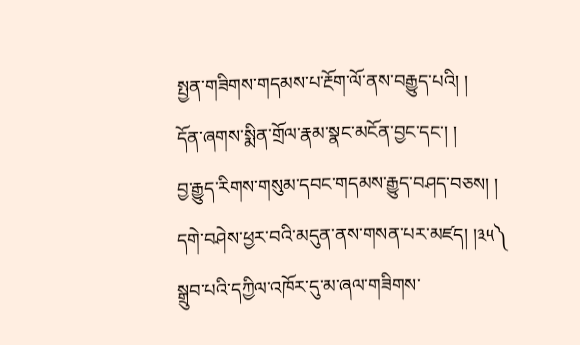སྤྱན་གཟིགས་གདམས་པ་རྔོག་ལོ་ནས་བརྒྱུད་པའི། །
དོན་ཞགས་སྨིན་གྲོལ་རྣམ་སྣང་མངོན་བྱང་དང་། །
བྱ་རྒྱུད་རིགས་གསུམ་དབང་གདམས་རྒྱུད་བཤད་བཅས། །
དགེ་བཤེས་ཕྱར་བའི་མདུན་ནས་གསན་པར་མཛད། །༣༥༽
སྒྲུབ་པའི་དཀྱིལ་འཁོར་དུ་མ་ཞལ་གཟིགས་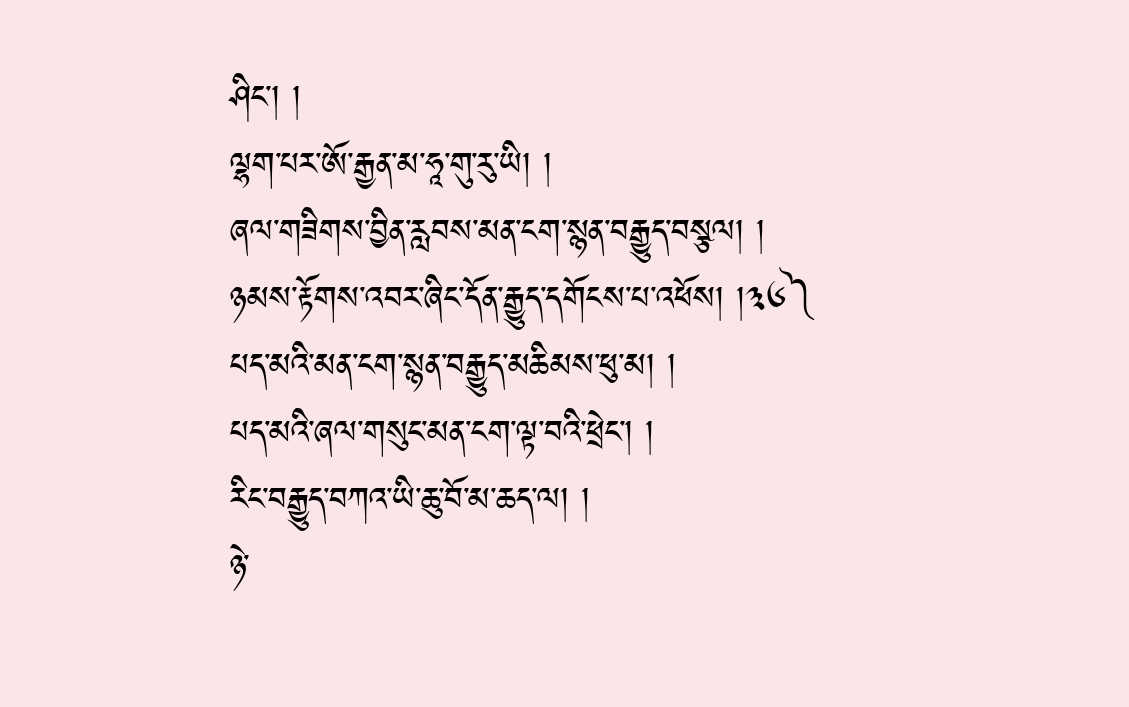ཤིང་། །
ལྷག་པར་ཨོ་རྒྱན་མ་ཧཱ་གུ་རུ་ཡི། །
ཞལ་གཟིགས་བྱིན་རླབས་མན་ངག་སྙན་བརྒྱུད་བསྩལ། །
ཉམས་རྟོགས་འབར་ཞིང་དོན་རྒྱུད་དགོངས་པ་འཕོས། །༣༦༽
པད་མའི་མན་ངག་སྙན་བརྒྱུད་མཆིམས་ཕུ་མ། །
པད་མའི་ཞལ་གསུང་མན་ངག་ལྟ་བའི་ཕྲེང་། །
རིང་བརྒྱུད་བཀའ་ཡི་ཆུ་བོ་མ་ཆད་ལ། །
ཉེ་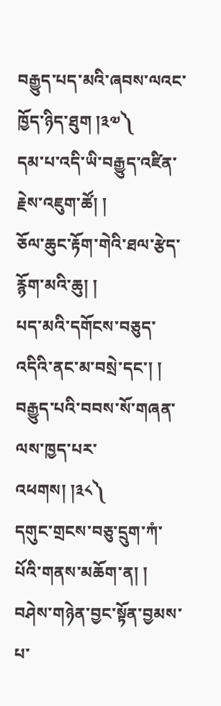བརྒྱུད་པད་མའི་ཞབས་ལའང་ཁྱོད་ཉིད་ཐུག །༣༧༽
དམ་པ་འདི་ཡི་བརྒྱུད་འཛིན་རྗེས་འཇུག་ཚོ། །
ཅོལ་ཆུང་རྟོག་གེའི་ཐལ་རྩེད་རྙོག་མའི་ཆུ། །
པད་མའི་དགོངས་བཅུད་འདིའི་ནང་མ་བསྲེ་དང་། །
བརྒྱུད་པའི་བབས་སོ་གཞན་ལས་ཁྱད་པར་འཕགས། །༣༨༽
དགུང་གྲངས་བཅུ་དྲུག་ཀཾ་པོའི་གནས་མཆོག་ན། །
བཤེས་གཉེན་བྱང་སྟོན་བྱམས་པ་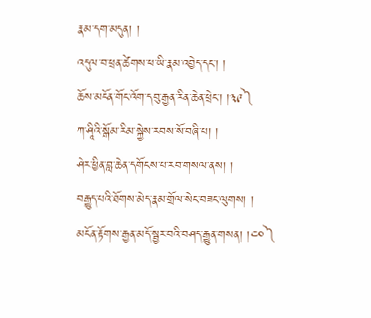རྣམ་དག་མདུན། །
འདུལ་བ་ཕྲན་ཚེགས་ཕ་ཡི་རྣམ་འབྱེད་དང་། །
ཆོས་མངོན་གོང་འོག་དབུ་རྒྱན་རིན་ཆེན་ཕྲེང་། །༣༩༽
ཀ་ཤཱིའི་སྒོམ་རིམ་སྐྱེས་རབས་སོ་བཞི་པ། །
ཤེར་ཕྱིན་བླ་ཆེན་དགོངས་པ་རབ་གསལ་ནས། །
བརྒྱུད་པའི་ཐོགས་མེད་རྣམ་གྲོལ་སེང་བཟང་ལུགས། །
མངོན་རྟོགས་རྒྱན་མདོ་སྦྱར་བའི་བཤད་རྒྱུན་གསན། །༤༠༽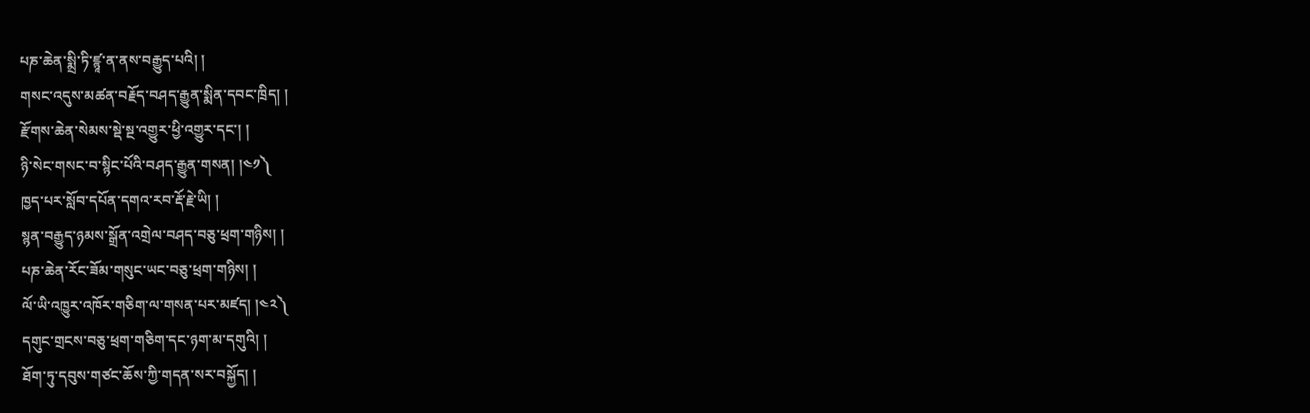པཎ་ཆེན་སྨྲི་ཏི་ཛྙཱ་ན་ནས་བརྒྱུད་པའི། །
གསང་འདུས་མཚན་བརྗོད་བཤད་རྒྱུན་སྨིན་དབང་ཁྲིད། །
རྫོགས་ཆེན་སེམས་སྡེ་སྔ་འགྱུར་ཕྱི་འགྱུར་དང་། །
ཉི་སེང་གསང་བ་སྙིང་པོའི་བཤད་རྒྱུན་གསན། །༤༡༽
ཁྱད་པར་སློབ་དཔོན་དགའ་རབ་རྡོ་རྗེ་ཡི། །
སྙན་བརྒྱུད་ཉམས་སྒྲོན་འགྲེལ་བཤད་བཅུ་ཕྲག་གཉིས། །
པཎ་ཆེན་རོང་ཟོམ་གསུང་ཡང་བཅུ་ཕྲག་གཉིས། །
ལོ་ཡི་འཁྱུར་འཁོར་གཅིག་ལ་གསན་པར་མཛད། །༤༢༽
དགུང་གྲངས་བཅུ་ཕྲག་གཅིག་དང་ཉག་མ་དགུའི། །
ཐོག་ཏུ་དབུས་གཙང་ཆོས་ཀྱི་གདན་སར་བསྐྱོད། །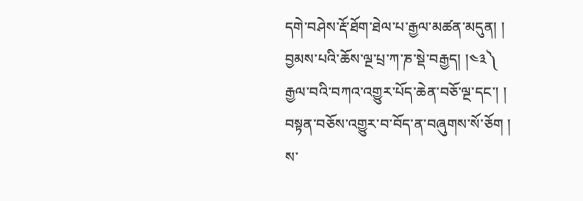དགེ་བཤེས་རྡོ་ཐོག་ཐེལ་པ་རྒྱལ་མཚན་མདུན། །
བྱམས་པའི་ཆོས་ལྔ་པྲ་ཀ་ཎ་སྡེ་བརྒྱད། །༤༣༽
རྒྱལ་བའི་བཀའ་འགྱུར་པོད་ཆེན་བཅོ་ལྔ་དང་། །
བསྟན་བཅོས་འགྱུར་བ་བོད་ན་བཞུགས་སོ་ཅོག །
ས་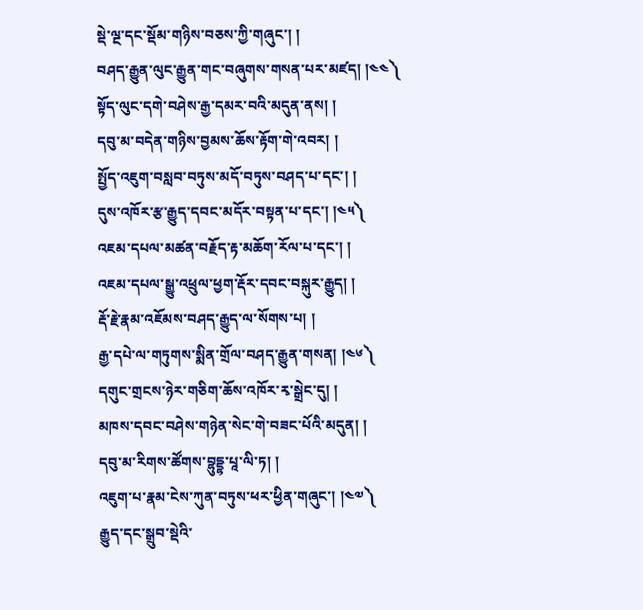སྡེ་ལྔ་དང་སྡོམ་གཉིས་བཅས་ཀྱི་གཞུང་། །
བཤད་རྒྱུན་ལུང་རྒྱུན་གང་བཞུགས་གསན་པར་མཛད། །༤༤༽
སྟོད་ལུང་དགེ་བཤེས་རྒྱ་དམར་བའི་མདུན་ནས། །
དབུ་མ་བདེན་གཉིས་བྱམས་ཆོས་རྟོག་གེ་འབར། །
སྤྱོད་འཇུག་བསླབ་བཏུས་མདོ་བཏུས་བཤད་པ་དང་། །
དུས་འཁོར་རྩ་རྒྱུད་དབང་མདོར་བསྟན་པ་དང་། །༤༥༽
འཇམ་དཔལ་མཚན་བརྗོད་རྟ་མཆོག་རོལ་པ་དང་། །
འཇམ་དཔལ་སྒྱུ་འཕྲུལ་ཕྱག་རྡོར་དབང་བསྐུར་རྒྱུད། །
རྡོ་རྗེ་རྣམ་འཇོམས་བཤད་རྒྱུད་ལ་སོགས་པ། །
རྒྱ་དཔེ་ལ་གཏུགས་སྨིན་གྲོལ་བཤད་རྒྱུན་གསན། །༤༦༽
དགུང་གྲངས་ཉེར་གཅིག་ཆོས་འཁོར་རྭ་སྒྲེང་དུ། །
མཁས་དབང་བཤེས་གཉེན་སེང་གེ་བཟང་པོའི་མདུན། །
དབུ་མ་རིགས་ཚོགས་བྷུདྡྷ་པཱ་ལི་ཏ། །
འཇུག་པ་རྣམ་ངེས་ཀུན་བཏུས་ཕར་ཕྱིན་གཞུང་། །༤༧༽
རྒྱུད་དང་སྒྲུབ་སྡེའི་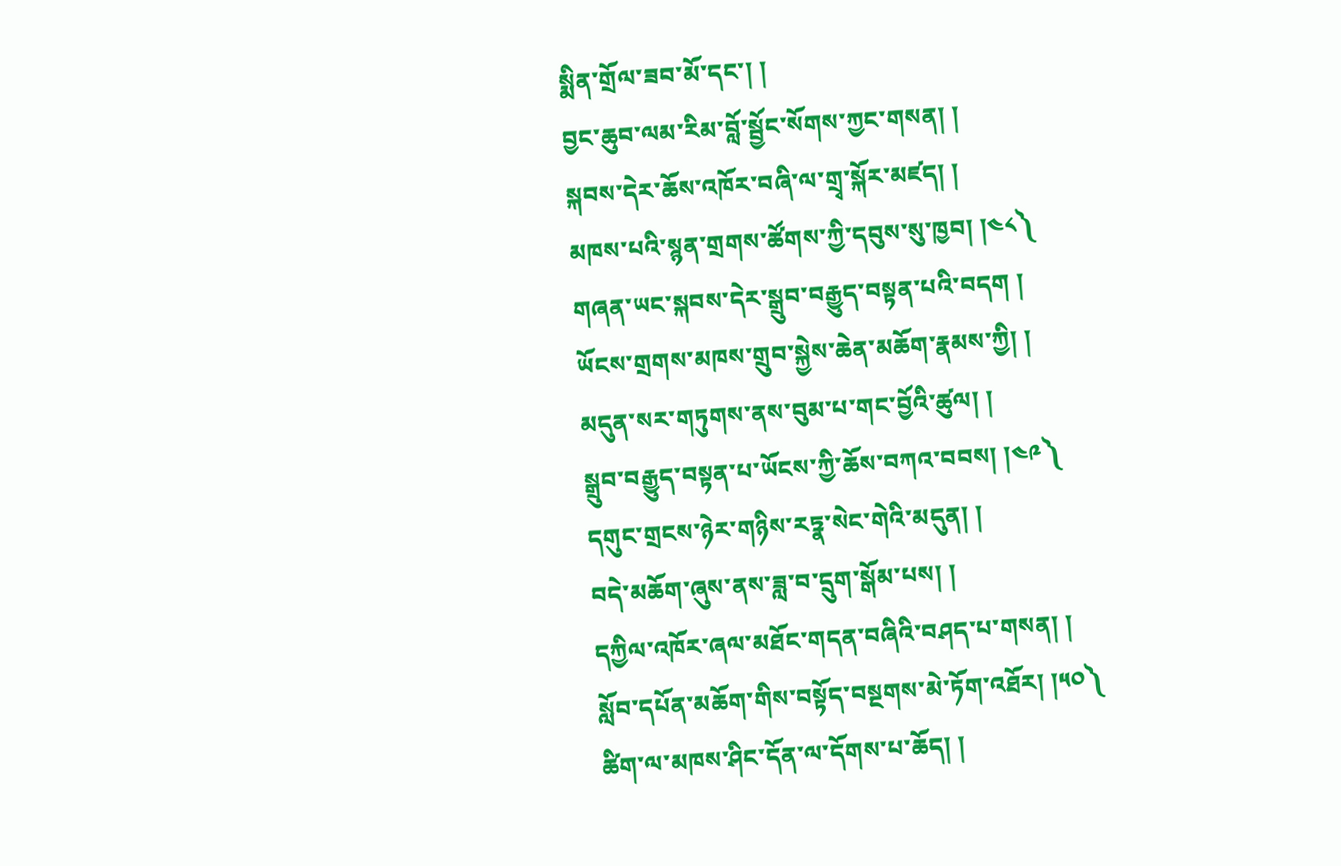སྨིན་གྲོལ་ཟབ་མོ་དང་། །
བྱང་ཆུབ་ལམ་རིམ་བློ་སྦྱོང་སོགས་ཀྱང་གསན། །
སྐབས་དེར་ཆོས་འཁོར་བཞི་ལ་གྲྭ་སྐོར་མཛད། །
མཁས་པའི་སྙན་གྲགས་ཚོགས་ཀྱི་དབུས་སུ་ཁྱབ། །༤༨༽
གཞན་ཡང་སྐབས་དེར་སྒྲུབ་བརྒྱུད་བསྟན་པའི་བདག །
ཡོངས་གྲགས་མཁས་གྲུབ་སྐྱེས་ཆེན་མཆོག་རྣམས་ཀྱི། །
མདུན་སར་གཏུགས་ནས་བུམ་པ་གང་བྱོའི་ཚུལ། །
སྒྲུབ་བརྒྱུད་བསྟན་པ་ཡོངས་ཀྱི་ཆོས་བཀའ་བབས། །༤༩༽
དགུང་གྲངས་ཉེར་གཉིས་རཏྣ་སེང་གེའི་མདུན། །
བདེ་མཆོག་ཞུས་ནས་ཟླ་བ་དྲུག་སྒོམ་པས། །
དཀྱིལ་འཁོར་ཞལ་མཐོང་གདན་བཞིའི་བཤད་པ་གསན། །
སློབ་དཔོན་མཆོག་གིས་བསྟོད་བསྔགས་མེ་ཏོག་འཐོར། །༥༠༽
ཚིག་ལ་མཁས་ཤིང་དོན་ལ་དོགས་པ་ཆོད། །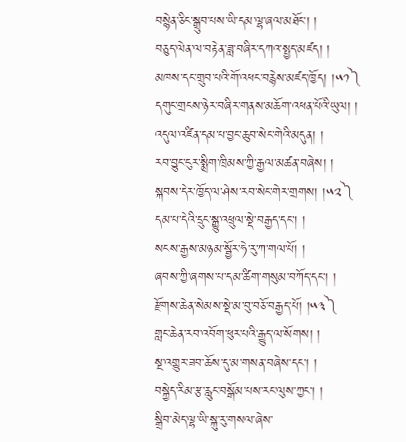བསྙེན་ཅིང་སྒྲུབ་པས་ཡི་དམ་ལྷ་ཞལ་མཐོང་། །
བཅུད་ལེན་ལ་བརྟེན་ཟླ་བཞིར་དཀའ་སྤྱད་མཛད། །
མཁས་དང་གྲུབ་པའི་གོ་འཕང་བརྙེས་མཛད་ཁྱོད། །༥༡༽
དགུང་གྲངས་ཉེར་བཞིར་གནས་མཆོག་འཕན་པོའི་ཡུལ། །
འདུལ་འཛིན་དམ་པ་བྱང་ཆུབ་སེང་གེའི་མདུན། །
རབ་བྱུང་ངུར་སྨྲིག་ཁྲིམས་ཀྱི་རྒྱལ་མཚན་བཞེས། །
སྐབས་དེར་ཁྱོད་ལ་ཤེས་རབ་སེང་གེར་གྲགས། །༥༢༽
དམ་པ་དེའི་དྲུང་སྒྱུ་འཕྲུལ་སྡེ་བརྒྱད་དང་། །
སངས་རྒྱས་མཉམ་སྦྱོར་ཧེ་རུ་ཀ་གལ་པོ། །
ཞབས་ཀྱི་ཞགས་པ་དམ་ཚིག་གསུམ་བཀོད་དང་། །
རྫོགས་ཆེན་སེམས་སྡེ་མ་བུ་བཅོ་བརྒྱད་པོ། །༥༣༽
གླང་ཆེན་རབ་འབོག་ཕུར་པའི་རྒྱུད་ལ་སོགས། །
སྔ་འགྱུར་ཟབ་ཆོས་དུ་མ་གསན་བཞེས་དང་། །
བསྐྱེད་རིམ་རྩ་རླུང་བསྒོམ་པས་རང་ལུས་ཀྱང་། །
སྒྲིབ་མེད་ལྷ་ཡི་སྐུ་རུ་གསལ་ཞེས་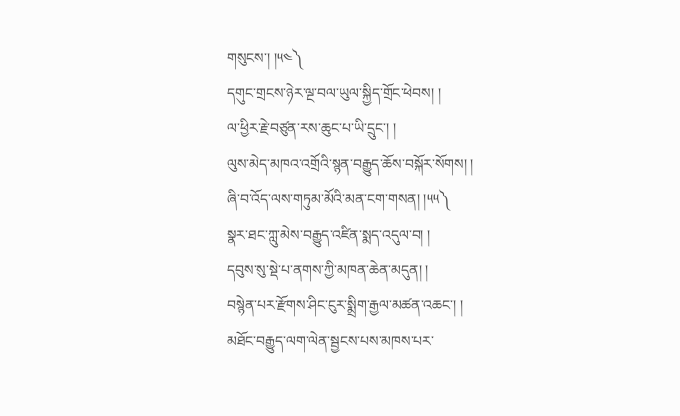གསུངས་། །༥༤༽
དགུང་གྲངས་ཉེར་ལྔ་བལ་ཡུལ་སྐྱིད་གྲོང་ཕེབས། །
ལ་ཕྱིར་རྗེ་བཙུན་རས་ཆུང་པ་ཡི་དྲུང་། །
ལུས་མེད་མཁའ་འགྲོའི་སྙན་བརྒྱུད་ཆོས་བསྐོར་སོགས། །
ཞི་བ་འོད་ལས་གཏུམ་མོའི་མན་ངག་གསན། །༥༥༽
སྣར་ཐང་ཀླུ་མེས་བརྒྱུད་འཛིན་སྨད་འདུལ་བ། །
དབུས་སུ་སྡེ་པ་ནགས་ཀྱི་མཁན་ཆེན་མདུན། །
བསྙེན་པར་རྫོགས་ཤིང་ངུར་སྨྲིག་རྒྱལ་མཚན་འཆང་། །
མཐོང་བརྒྱུད་ལག་ལེན་སྦྱངས་པས་མཁས་པར་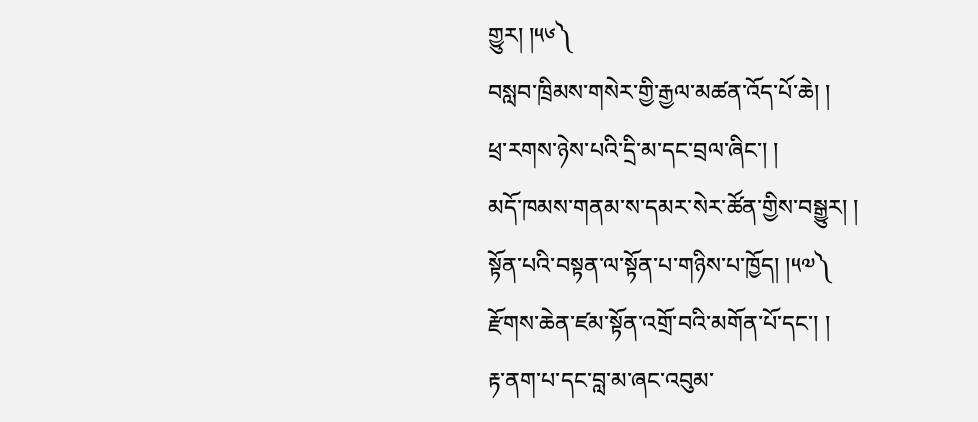གྱུར། །༥༦༽
བསླབ་ཁྲིམས་གསེར་གྱི་རྒྱལ་མཚན་འོད་པོ་ཆེ། །
ཕྲ་རགས་ཉེས་པའི་དྲི་མ་དང་བྲལ་ཞིང་། །
མདོ་ཁམས་གནམ་ས་དམར་སེར་ཚོན་གྱིས་བསྒྱུར། །
སྟོན་པའི་བསྟན་ལ་སྟོན་པ་གཉིས་པ་ཁྱོད། །༥༧༽
རྫོགས་ཆེན་ཛམ་སྟོན་འགྲོ་བའི་མགོན་པོ་དང་། །
རྟ་ནག་པ་དང་བླ་མ་ཞང་འབུམ་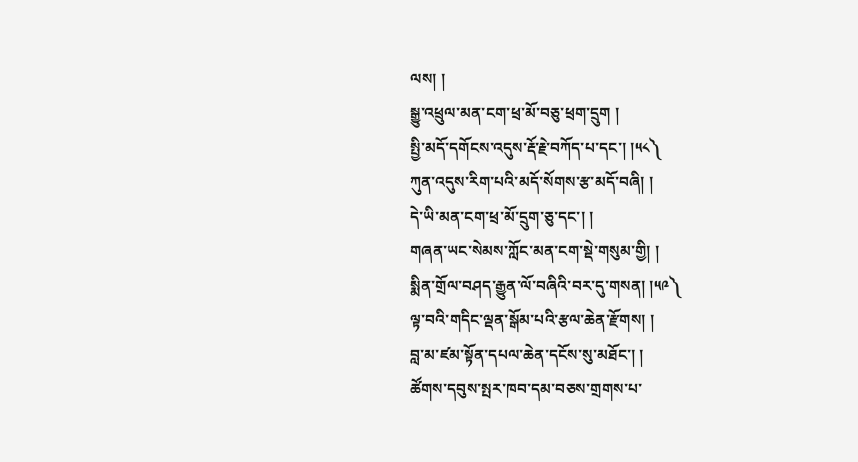ལས། །
སྒྱུ་འཕྲུལ་མན་ངག་ཕྲ་མོ་བཅུ་ཕྲག་དྲུག །
སྤྱི་མདོ་དགོངས་འདུས་རྡོ་རྗེ་བཀོད་པ་དང་། །༥༨༽
ཀུན་འདུས་རིག་པའི་མདོ་སོགས་རྩ་མདོ་བཞི། །
དེ་ཡི་མན་ངག་ཕྲ་མོ་དྲུག་ཅུ་དང་། །
གཞན་ཡང་སེམས་ཀློང་མན་ངག་སྡེ་གསུམ་གྱི། །
སྨིན་གྲོལ་བཤད་རྒྱུན་ལོ་བཞིའི་བར་དུ་གསན། །༥༩༽
ལྟ་བའི་གདིང་ལྡན་སྒོམ་པའི་རྩལ་ཆེན་རྫོགས། །
བླ་མ་ཛམ་སྟོན་དཔལ་ཆེན་དངོས་སུ་མཐོང་། །
ཚོགས་དབུས་སྤར་ཁབ་དམ་བཅས་གྲགས་པ་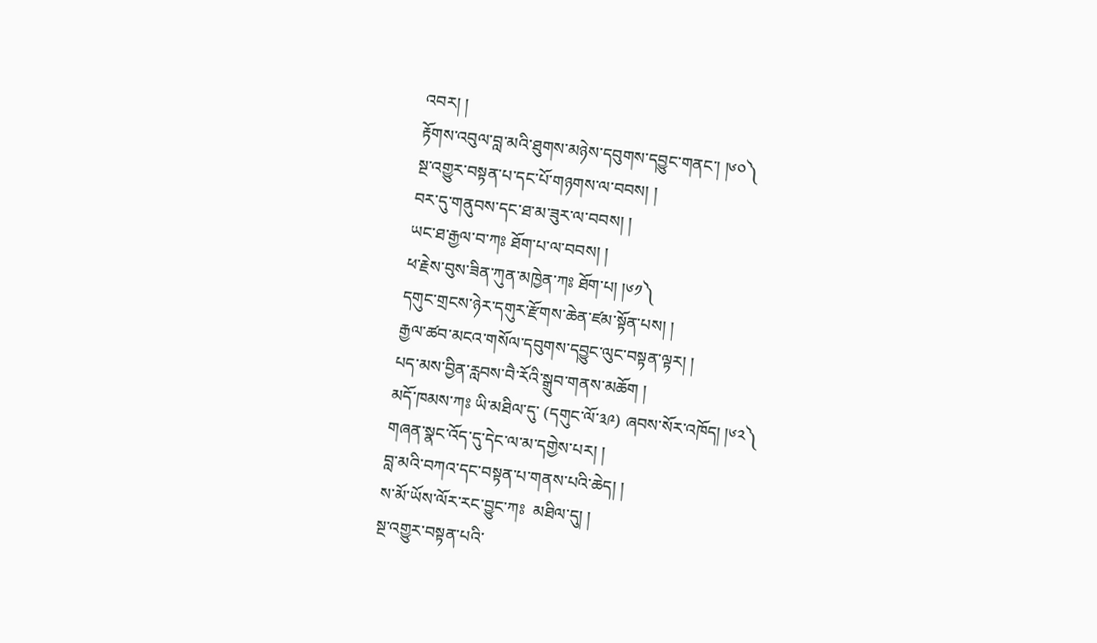འབར། །
རྟོགས་འབུལ་བླ་མའི་ཐུགས་མཉེས་དབུགས་དབྱུང་གནང་། །༦༠༽
སྔ་འགྱུར་བསྟན་པ་དང་པོ་གཉགས་ལ་བབས། །
བར་དུ་གནུབས་དང་ཐ་མ་ཟུར་ལ་བབས། །
ཡང་ཐ་རྒྱལ་བ་ཀཿ ཐོག་པ་ལ་བབས། །
ཕ་རྗེས་བུས་ཟིན་ཀུན་མཁྱེན་ཀཿ ཐོག་པ། །༦༡༽
དགུང་གྲངས་ཉེར་དགུར་རྫོགས་ཆེན་ཛམ་སྟོན་པས། །
རྒྱལ་ཚབ་མངའ་གསོལ་དབུགས་དབྱུང་ལུང་བསྟན་ལྟར། །
པད་མས་བྱིན་རླབས་བཻ་རོའི་སྒྲུབ་གནས་མཆོག །
མདོ་ཁམས་ཀཿ ཡི་མཐིལ་དུ་ (དགུང་ལོ་༣༩) ཞབས་སོར་འཁོད། །༦༢༽
གཞན་སྣང་འོད་དུ་དེང་ལ་མ་དགྱེས་པར། །
བླ་མའི་བཀའ་དང་བསྟན་པ་གནས་པའི་ཆེད། །
ས་མོ་ཡོས་ལོར་རང་བྱུང་ཀཿ  མཐིལ་དུ། །
སྔ་འགྱུར་བསྟན་པའི་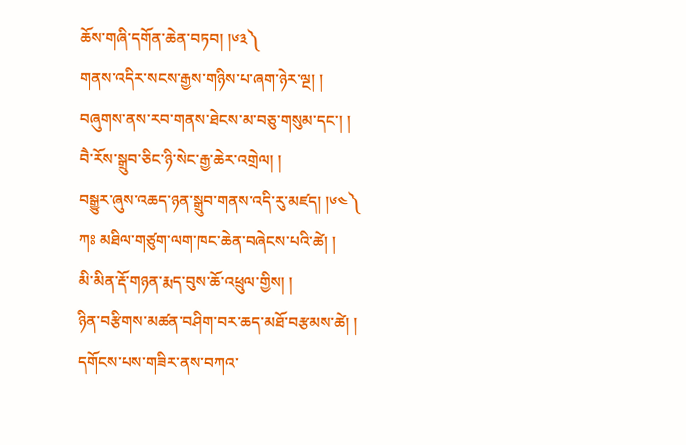ཆོས་གཞི་དགོན་ཆེན་བཏབ། །༦༣༽
གནས་འདིར་སངས་རྒྱས་གཉིས་པ་ཞག་ཉེར་ལྔ། །
བཞུགས་ནས་རབ་གནས་ཐེངས་མ་བཅུ་གསུམ་དང་། །
བཻ་རོས་སྒྲུབ་ཅིང་ཉི་སེང་རྒྱ་ཆེར་འགྲེལ། །
བསྒྱུར་ཞུས་འཆད་ཉན་སྒྲུབ་གནས་འདི་རུ་མཛད། །༦༤༽
ཀཿ མཐིལ་གཙུག་ལག་ཁང་ཆེན་བཞེངས་པའི་ཚེ། །
མི་མིན་རྡོ་གཉན་རྨད་བུས་ཆོ་འཕྲུལ་གྱིས། །
ཉིན་བརྩིགས་མཚན་བཤིག་བར་ཆད་མཐོ་བརྩམས་ཚེ། །
དགོངས་པས་གཟིར་ནས་བཀའ་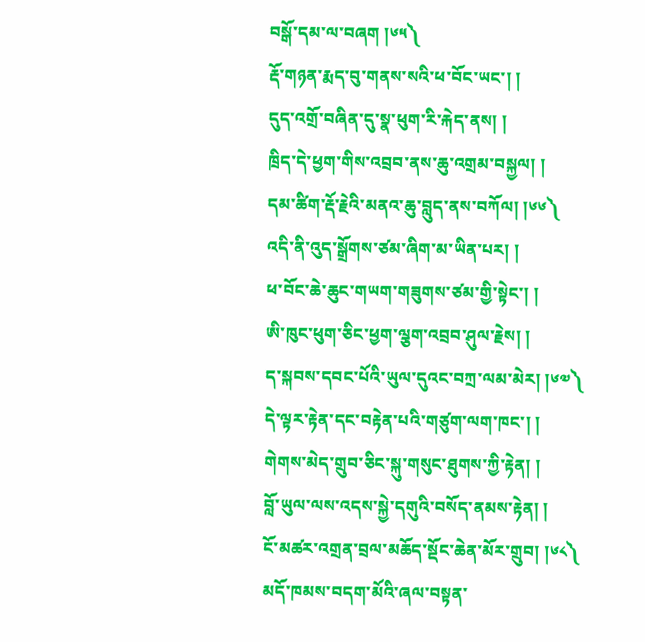བསྒོ་དམ་ལ་བཞག །༦༥༽
རྡོ་གཉན་རྨད་བུ་གནས་སའི་ཕ་བོང་ཡང་། །
དུད་འགྲོ་བཞིན་དུ་སྣ་ཕུག་རི་རྐེད་ནས། །
ཁྲིད་དེ་ཕྱག་གིས་འབྲབ་ནས་ཆུ་འགྲམ་བསྐྱལ། །
དམ་ཚིག་རྡོ་རྗེའི་མནའ་ཆུ་བླུད་ནས་བཀོལ། །༦༦༽
འདི་ནི་འུད་སྒྲོགས་ཙམ་ཞིག་མ་ཡིན་པར། །
ཕ་བོང་ཆེ་ཆུང་གཡག་གཟུགས་ཙམ་གྱི་སྟེང་། །
ཨི་ཁུང་ཕུག་ཅིང་ཕྱག་ལྕག་འབྲབ་ཤུལ་རྗེས། །
ད་སྐབས་དབང་པོའི་ཡུལ་དུའང་བཀྲ་ལམ་མེར། །༦༧༽
དེ་ལྟར་རྟེན་དང་བརྟེན་པའི་གཙུག་ལག་ཁང་། །
གེགས་མེད་གྲུབ་ཅིང་སྐུ་གསུང་ཐུགས་ཀྱི་རྟེན། །
བློ་ཡུལ་ལས་འདས་སྐྱེ་དགུའི་བསོད་ནམས་རྟེན། །
ངོ་མཚར་འགྲན་བྲལ་མཆོད་སྡོང་ཆེན་མོར་གྲུབ། །༦༨༽
མདོ་ཁམས་བདག་མོའི་ཞལ་བསྟན་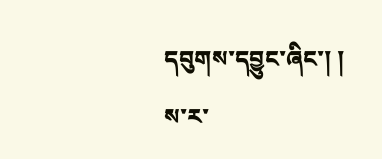དབུགས་དབྱུང་ཞིང་། །
ས་ར་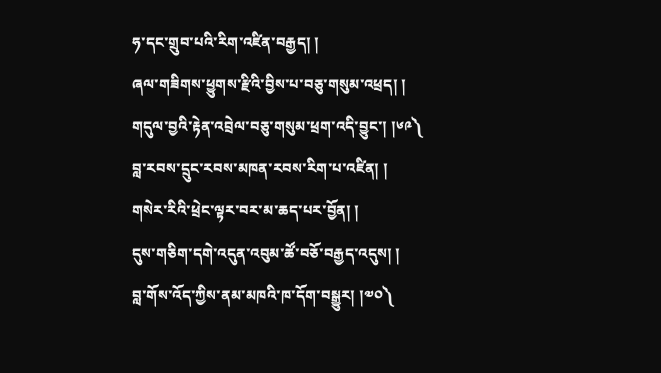ཧ་དང་གྲུབ་པའི་རིག་འཛིན་བརྒྱད། །
ཞལ་གཟིགས་ཕྱུགས་རྫིའི་བྱིས་པ་བཅུ་གསུམ་འཕྲད། །
གདུལ་བྱའི་རྟེན་འབྲེལ་བཅུ་གསུམ་ཕྲག་འདི་བྱུང་། །༦༩༽
བླ་རབས་དྲུང་རབས་མཁན་རབས་རིག་པ་འཛིན། །
གསེར་རིའི་ཕྲེང་ལྟར་བར་མ་ཆད་པར་བྱོན། །
དུས་གཅིག་དགེ་འདུན་འབུམ་ཚོ་བཅོ་བརྒྱད་འདུས། །
བླ་གོས་འོད་ཀྱིས་ནམ་མཁའི་ཁ་དོག་བསྒྱུར། །༧༠༽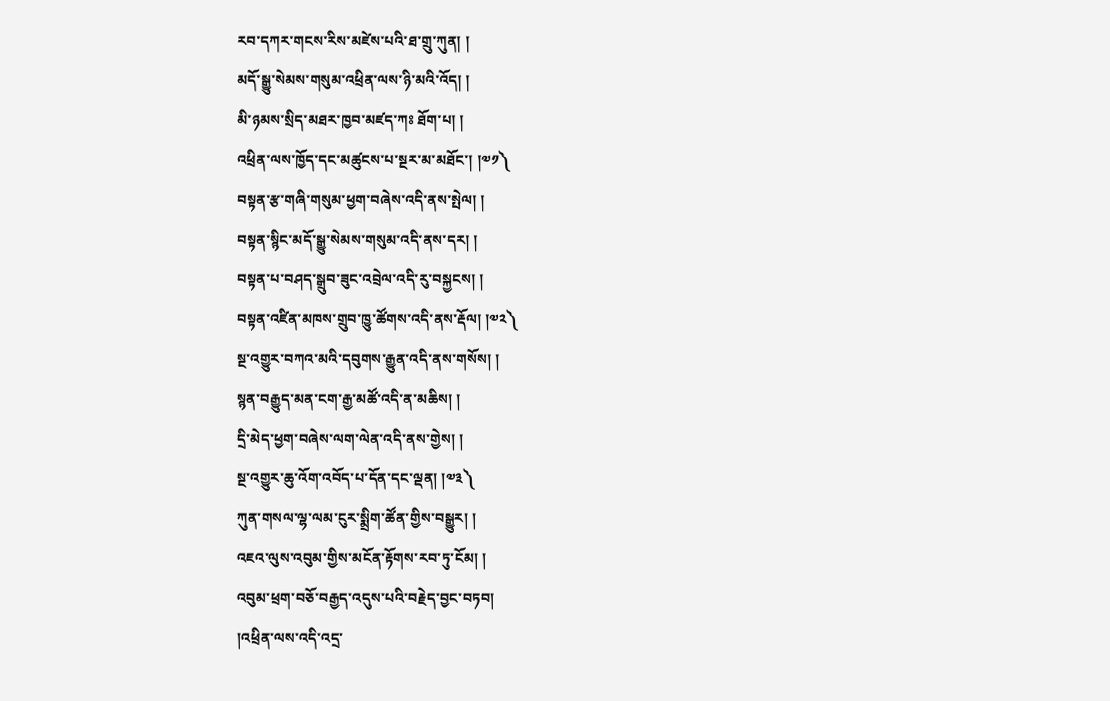རབ་དཀར་གངས་རིས་མཛེས་པའི་ཐ་གྲུ་ཀུན། །
མདོ་སྒྱུ་སེམས་གསུམ་འཕྲིན་ལས་ཉི་མའི་འོད། །
མི་ཉམས་སྲིད་མཐར་ཁྱབ་མཛད་ཀཿ ཐོག་པ། །
འཕྲིན་ལས་ཁྱོད་དང་མཚུངས་པ་སྔར་མ་མཐོང་། །༧༡༽
བསྟན་རྩ་གཞི་གསུམ་ཕྱག་བཞེས་འདི་ནས་སྤེལ། །
བསྟན་སྙིང་མདོ་སྒྱུ་སེམས་གསུམ་འདི་ནས་དར། །
བསྟན་པ་བཤད་སྒྲུབ་ཟུང་འབྲེལ་འདི་རུ་བསྐྱངས། །
བསྟན་འཛིན་མཁས་གྲུབ་ཁྱུ་ཚོགས་འདི་ནས་རྡོལ། །༧༢༽
སྔ་འགྱུར་བཀའ་མའི་དབུགས་རྒྱུན་འདི་ནས་གསོས། །
སྙན་བརྒྱུད་མན་ངག་རྒྱ་མཚོ་འདི་ན་མཆིས། །
དྲི་མེད་ཕྱག་བཞེས་ལག་ལེན་འདི་ནས་གྱེས། །
སྔ་འགྱུར་ཆུ་འོག་འབོད་པ་དོན་དང་ལྡན། །༧༣༽
ཀུན་གསལ་ལྷ་ལམ་ངུར་སྨྲིག་ཚོན་གྱིས་བསྒྱུར། །
འཇའ་ལུས་འབུམ་གྱིས་མངོན་རྟོགས་རབ་ཏུ་ངོམ། །
འབུམ་ཕྲག་བཅོ་བརྒྱད་འདུས་པའི་བརྗེད་བྱང་བཏབ།
།འཕྲིན་ལས་འདི་འདྲ་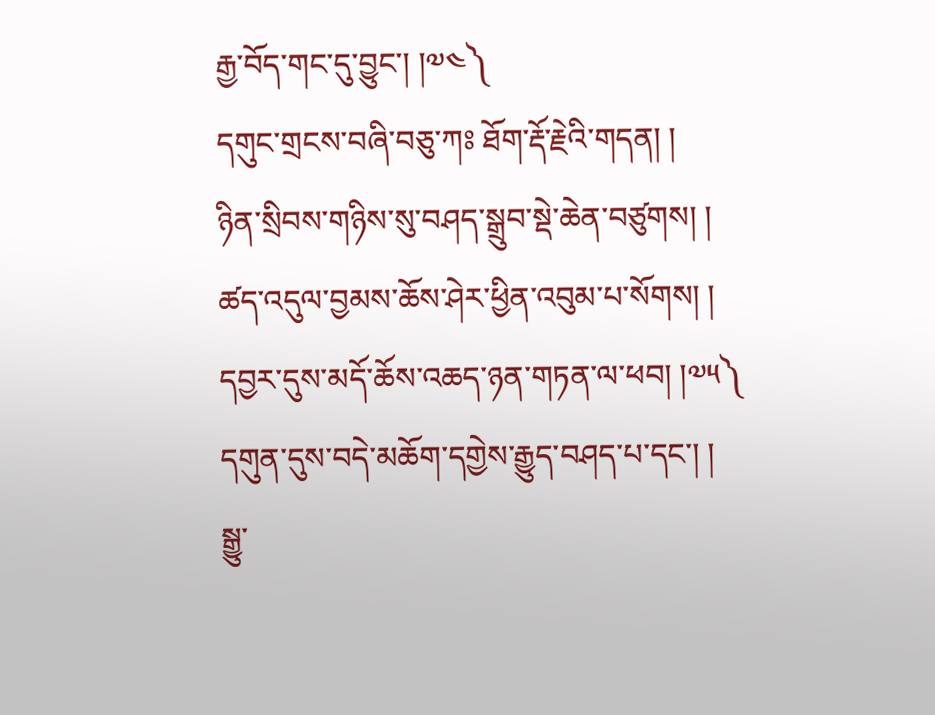རྒྱ་བོད་གང་དུ་བྱུང་། །༧༤༽
དགུང་གྲངས་བཞི་བཅུ་ཀཿ ཐོག་རྡོ་རྗེའི་གདན། །
ཉིན་སྲིབས་གཉིས་སུ་བཤད་སྒྲུབ་སྡེ་ཆེན་བཙུགས། །
ཚད་འདུལ་བྱམས་ཆོས་ཤེར་ཕྱིན་འབུམ་པ་སོགས། །
དབྱར་དུས་མདོ་ཆོས་འཆད་ཉན་གཏན་ལ་ཕབ། །༧༥༽
དགུན་དུས་བདེ་མཆོག་དགྱེས་རྒྱུད་བཤད་པ་དང་། །
སྒྱུ་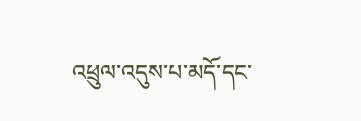འཕྲུལ་འདུས་པ་མདོ་དང་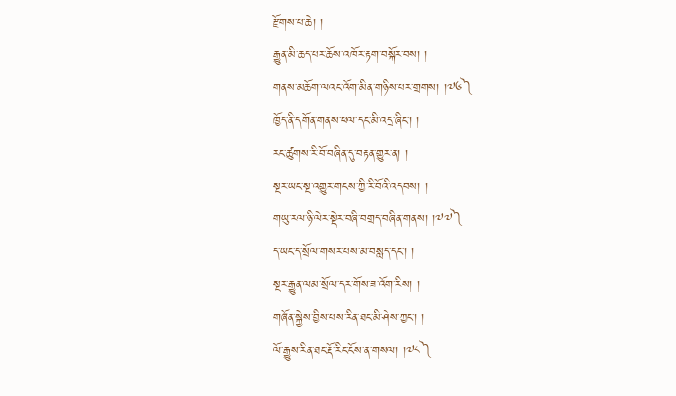རྫོགས་པ་ཆེ། །
རྒྱུན་མི་ཆད་པར་ཆོས་འཁོར་རྟག་བསྐོར་བས། །
གནས་མཆོག་ལའང་འོག་མིན་གཉིས་པར་གྲགས། །༧༦༽
ཁྱོད་ནི་དགོན་གནས་ཕལ་དང་མི་འདྲ་ཞིང་། །
རང་ཚུགས་རི་བོ་བཞིན་དུ་བརྟན་གྱུར་ན། །
སྔར་ཡང་སྔ་འགྱུར་གངས་ཀྱི་རི་བོའི་འདབས། །
གཡུ་རལ་ཉི་ལེར་སྡེར་བཞི་བགྲད་བཞིན་གནས། །༧༧༽
ད་ཡང་ད་སྲོལ་གསར་པས་མ་བསླད་དང་། །
སྔར་རྒྱུན་ལམ་སྲོལ་དར་གོས་ཟ་འོག་རིས། །
གཞོན་སྐྱེས་བྱིས་པས་རིན་ཐང་མི་ཤེས་ཀྱང་། །
ལོ་རྒྱུས་རིན་ཐང་རྡོ་རིང་ངོས་ན་གསལ། །༧༨༽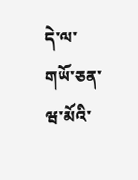དེ་ལ་གཡོ་ཅན་ཝ་མོའི་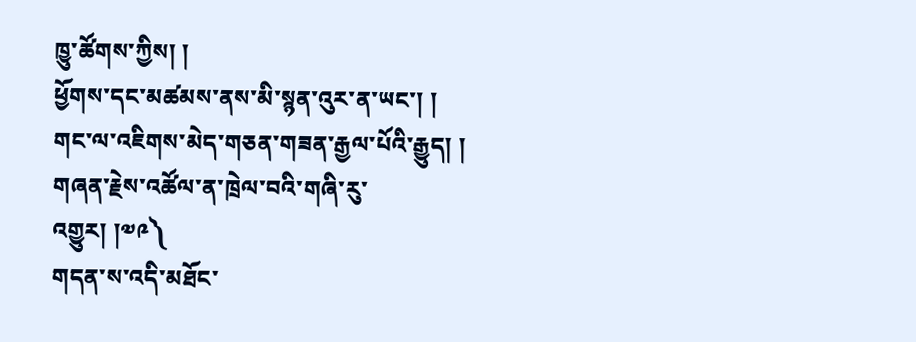ཁྱུ་ཚོགས་ཀྱིས། །
ཕྱོགས་དང་མཚམས་ནས་མི་སྙན་འུར་ན་ཡང་། །
གང་ལ་འཇིགས་མེད་གཅན་གཟན་རྒྱལ་པོའི་རྒྱུད། །
གཞན་རྗེས་འཚོལ་ན་ཁྲེལ་བའི་གཞི་རུ་འགྱུར། །༧༩༽
གདན་ས་འདི་མཐོང་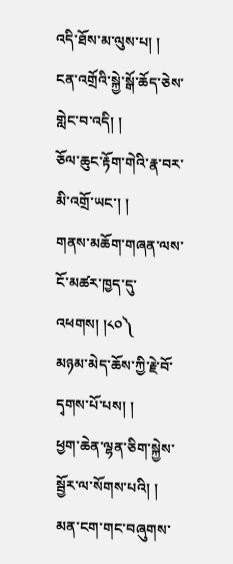འདི་ཐོས་མ་ལུས་པ། །
ངན་འགྲོའི་སྐྱེ་སྒོ་ཆོད་ཅེས་གླེང་བ་འདི། །
ཅོལ་ཆུང་རྟོག་གེའི་རྣ་བར་མི་འགྲོ་ཡང་། །
གནས་མཆོག་གཞན་ལས་ངོ་མཚར་ཁྱད་དུ་འཕགས། །༨༠༽
མཉམ་མེད་ཆོས་ཀྱི་རྗེ་བོ་དྭགས་པོ་པས། །
ཕྱག་ཆེན་ལྷན་ཅིག་སྐྱེས་སྦྱོར་ལ་སོགས་པའི། །
མན་ངག་གང་བཞུགས་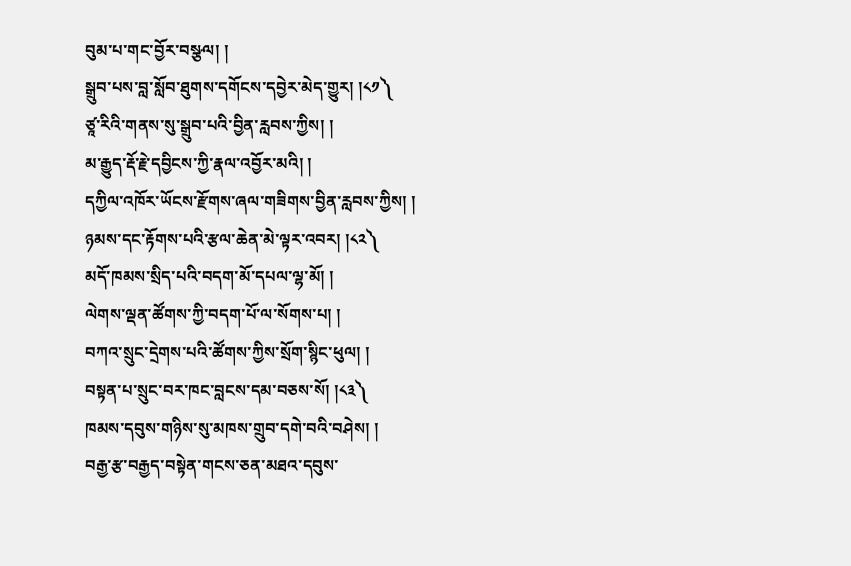བུམ་པ་གང་བྱོར་བསྩལ། །
སྒྲུབ་པས་བླ་སློབ་ཐུགས་དགོངས་དབྱེར་མེད་གྱུར། །༨༡༽
ཙཱ་རིའི་གནས་སུ་སྒྲུབ་པའི་བྱིན་རླབས་ཀྱིས། །
མ་རྒྱུད་རྡོ་རྗེ་དབྱིངས་ཀྱི་རྣལ་འབྱོར་མའི། །
དཀྱིལ་འཁོར་ཡོངས་རྫོགས་ཞལ་གཟིགས་བྱིན་རླབས་ཀྱིས། །
ཉམས་དང་རྟོགས་པའི་རྩལ་ཆེན་མེ་ལྟར་འབར། །༨༢༽
མདོ་ཁམས་སྲིད་པའི་བདག་མོ་དཔལ་ལྷ་མོ། །
ལེགས་ལྡན་ཚོགས་ཀྱི་བདག་པོ་ལ་སོགས་པ། །
བཀའ་སྲུང་དྲེགས་པའི་ཚོགས་ཀྱིས་སྲོག་སྙིང་ཕུལ། །
བསྟན་པ་སྲུང་བར་ཁང་བླངས་དམ་བཅས་སོ། །༨༣༽
ཁམས་དབུས་གཉིས་སུ་མཁས་གྲུབ་དགེ་བའི་བཤེས། །
བརྒྱ་རྩ་བརྒྱད་བསྟེན་གངས་ཅན་མཐའ་དབུས་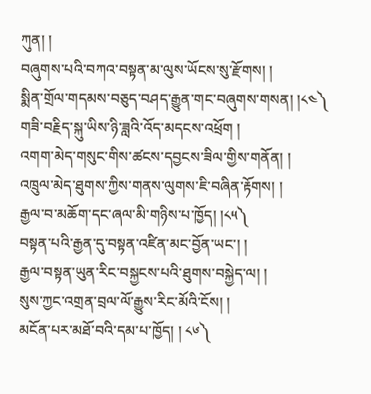ཀུན། །
བཞུགས་པའི་བཀའ་བསྟན་མ་ལུས་ཡོངས་སུ་རྫོགས། །
སྨིན་གྲོལ་གདམས་བཅུད་བཤད་རྒྱུན་གང་བཞུགས་གསན། །༨༤༽
གཟི་བརྗིད་སྐུ་ཡིས་ཉི་ཟླའི་འོད་མདངས་འཕྲོག །
འགག་མེད་གསུང་གིས་ཚངས་དབྱངས་ཟིལ་གྱིས་གནོན། །
འཁྲུལ་མེད་ཐུགས་ཀྱིས་གནས་ལུགས་ཇི་བཞིན་རྟོགས། །
རྒྱལ་བ་མཆོག་དང་ཞལ་མི་གཉིས་པ་ཁྱོད། །༨༥༽
བསྟན་པའི་རྒྱན་དུ་བསྟན་འཛིན་མང་བྱོན་ཡང་། །
རྒྱལ་བསྟན་ཡུན་རིང་བསྐྱངས་པའི་ཐུགས་བསྐྱེད་ལ། །
སུས་ཀྱང་འགྲན་བྲལ་ལོ་རྒྱུས་རིང་མོའི་ངོས། །
མངོན་པར་མཐོ་བའི་དམ་པ་ཁྱོད། ། ༨༦༽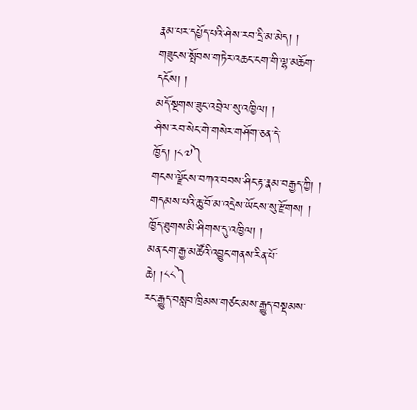རྣམ་པར་དཔྱོད་པའི་ཤེས་རབ་དྲི་མ་མེད། །
གཟུངས་སྤོབས་གཏེར་འཆང་ངག་གི་ལྷ་མཆོག་དངོས། །
མདོ་སྔགས་ཟུང་འབྲེལ་སུ་འཁྱིལ། །
ཤེས་རབ་སེང་གེ་གསེར་གཤོག་ཅན་དེ་ཁྱོད། །༨༧༽
གངས་ལྗོངས་བཀའ་བབས་ཤིང་རྟ་རྣམ་བརྒྱད་ཀྱི། །
གདམས་པའི་ཆུ་བོ་མ་འདྲེས་ཡོངས་སུ་རྫོགས། །
ཁྱོད་ཐུགས་མི་ཤིགས་དུ་འཁྱིལ། །
མན་ངག་རྒྱ་མཚོའི་འབྱུང་གནས་རིན་པོ་ཆེ། །༨༨༽
རང་རྒྱུད་བསླབ་ཁྲིམས་གཙང་མས་རྒྱུད་བསྡམས་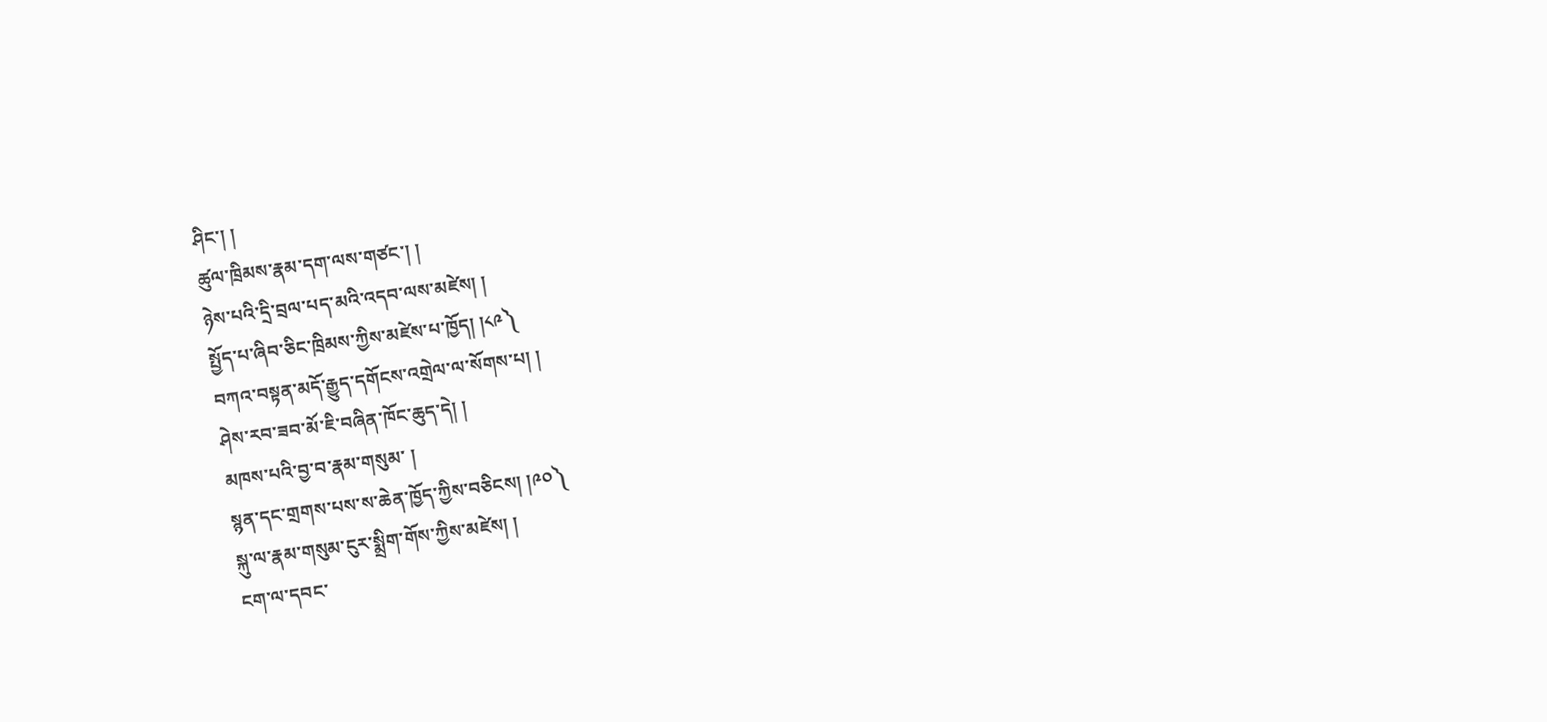ཤིང་། །
ཚུལ་ཁྲིམས་རྣམ་དག་ལས་གཙང་། །
ཉེས་པའི་དྲི་བྲལ་པད་མའི་འདབ་ལས་མཛེས། །
སྤྱོད་པ་ཞིབ་ཅིང་ཁྲིམས་ཀྱིས་མཛེས་པ་ཁྱོད། །༨༩༽
བཀའ་བསྟན་མདོ་རྒྱུད་དགོངས་འགྲེལ་ལ་སོགས་པ། །
ཤེས་རབ་ཟབ་མོ་ཇི་བཞིན་ཁོང་ཆུད་དེ། །
མཁས་པའི་བྱ་བ་རྣམ་གསུམ་ །
སྙན་དང་གྲགས་པས་ས་ཆེན་ཁྱོད་ཀྱིས་བཅིངས། །༩༠༽
སྐུ་ལ་རྣམ་གསུམ་ངུར་སྨྲིག་གོས་ཀྱིས་མཛེས། །
ངག་ལ་དབང་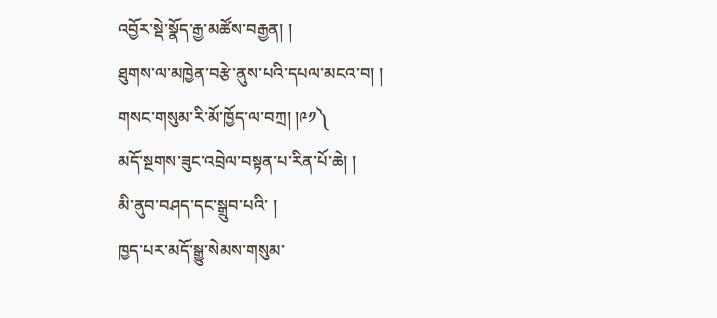འབྱོར་སྡེ་སྣོད་རྒྱ་མཚོས་བརྒྱན། །
ཐུགས་ལ་མཁྱེན་བརྩེ་ནུས་པའི་དཔལ་མངའ་བ། །
གསང་གསུམ་རི་མོ་ཁྱོད་ལ་བཀྲ། །༩༡༽
མདོ་སྔགས་ཟུང་འབྲེལ་བསྟན་པ་རིན་པོ་ཆེ། །
མི་ནུབ་བཤད་དང་སྒྲུབ་པའི་ །
ཁྱད་པར་མདོ་སྒྱུ་སེམས་གསུམ་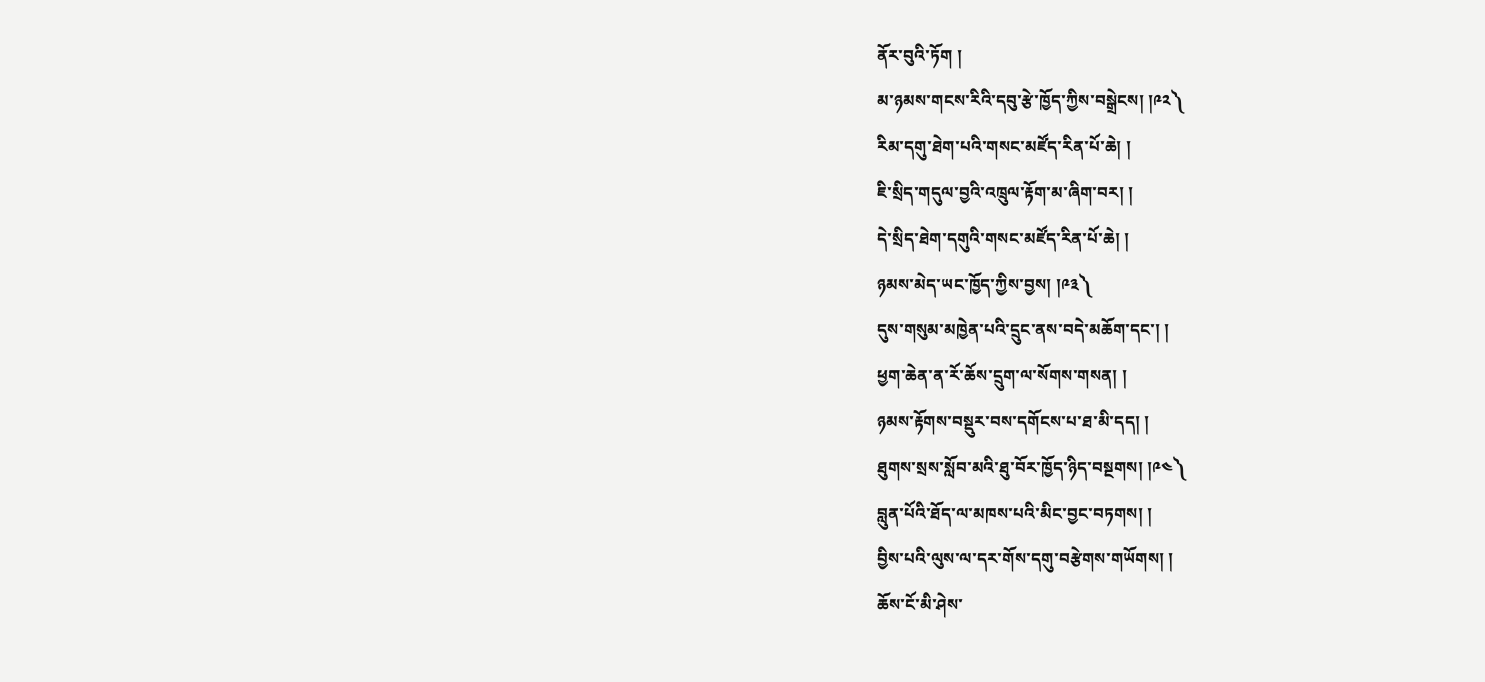ནོར་བུའི་ཏོག །
མ་ཉམས་གངས་རིའི་དབུ་རྩེ་ཁྱོད་ཀྱིས་བསྒྲེངས། །༩༢༽
རིམ་དགུ་ཐེག་པའི་གསང་མཛོད་རིན་པོ་ཆེ། །
ཇི་སྲིད་གདུལ་བྱའི་འཁྲུལ་རྟོག་མ་ཞིག་བར། །
དེ་སྲིད་ཐེག་དགུའི་གསང་མཛོད་རིན་པོ་ཆེ། །
ཉམས་མེད་ཡང་ཁྱོད་ཀྱིས་བྱས། །༩༣༽
དུས་གསུམ་མཁྱེན་པའི་དྲུང་ནས་བདེ་མཆོག་དང་། །
ཕྱག་ཆེན་ན་རོ་ཆོས་དྲུག་ལ་སོགས་གསན། །
ཉམས་རྟོགས་བསྡུར་བས་དགོངས་པ་ཐ་མི་དད། །
ཐུགས་སྲས་སློབ་མའི་ཐུ་བོར་ཁྱོད་ཉིད་བསྔགས། །༩༤༽
བླུན་པོའི་ཐོད་ལ་མཁས་པའི་མིང་བྱང་བཏགས། །
བྱིས་པའི་ལུས་ལ་དར་གོས་དགུ་བརྩེགས་གཡོགས། །
ཆོས་ངོ་མི་ཤེས་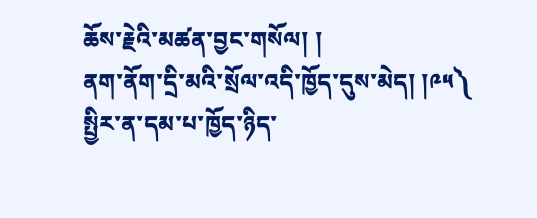ཆོས་རྗེའི་མཚན་བྱང་གསོལ། །
ནག་ནོག་དྲི་མའི་སྲོལ་འདི་ཁྱོད་དུས་མེད། །༩༥༽
སྤྱིར་ན་དམ་པ་ཁྱོད་ཉིད་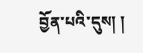བྱོན་པའི་དུས། །